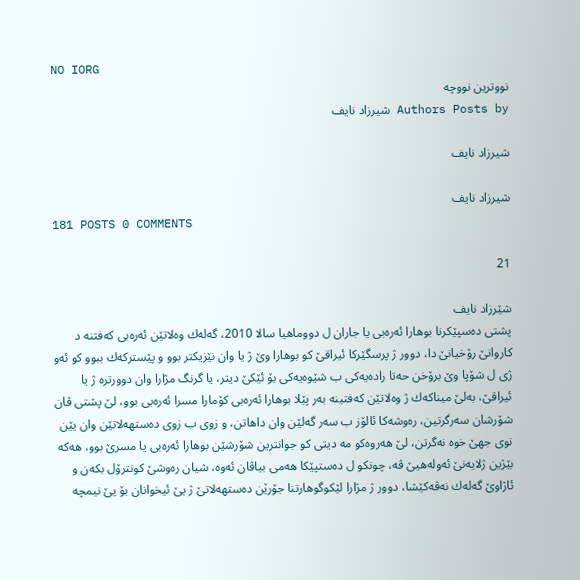NO IORG
نووترين نووچه
Authors Posts by شیرزاد نایف

شیرزاد نایف

شیرزاد نایف
181 POSTS 0 COMMENTS

21

شێرزاد نایف
پشتى ده‌سپێكرنا بوهارا ئه‌ره‌بى یا جاران ل دووماهیا سالا 2010، گه‌له‌ك وه‌لاتێن ئه‌ره‌بى كه‌فتنه‌ د كاروانێ رۆخیانێ دا، دوور ژ پرسگێركا ئیراقێ كو بوهارا وێ ژ یا وان نێزیكتر بوو و پێستركه‌ك ببوو كو ئه‌و ژى ل شۆپا وێ برۆخن حه‌تا راده‌یه‌كى ب شێوه‌یه‌كى بۆ ئێكێ دیتر، یا گرنگ مژارا وان دوورتره‌ ژ یا ئیراقێ، به‌لێ میناكه‌ك ژ وه‌لاتێن كه‌فتینه‌ به‌ر پێلا بوهارا ئه‌ره‌بى كۆمارا مسرا ئه‌ره‌بى بوو، لێ پشتى ڤان شۆرشان سه‌رگرتین، ره‌وشه‌كا ئالۆز ب سه‌ر گه‌لێن وان داهاتن، و زوى ب زوى ده‌ستهه‌لاتێن وان یێن نوى جهێ خوه‌ نه‌گرتن، لێ هه‌روه‌كو مه‌ دیتى كو جوانترین شۆرشێن بوهارا ئه‌ره‌بى یا مسرێ بوو، هه‌كه‌ بێژین ژلایه‌نێ ئه‌وله‌هیێ ڤه‌، چونكو ل ده‌ستپێكا هه‌مى بیاڤان ئه‌وه‌، شیان ره‌وشێ كونترۆل بكه‌ن و ئاژاوێ گه‌له‌ك نه‌ڤه‌كێشا، دوور ژ مژارا لێكوگوهارتنا جۆرێن ده‌ستهه‌لاتێ ژ یێ ئیخوانان بۆ یێ نیمچه‌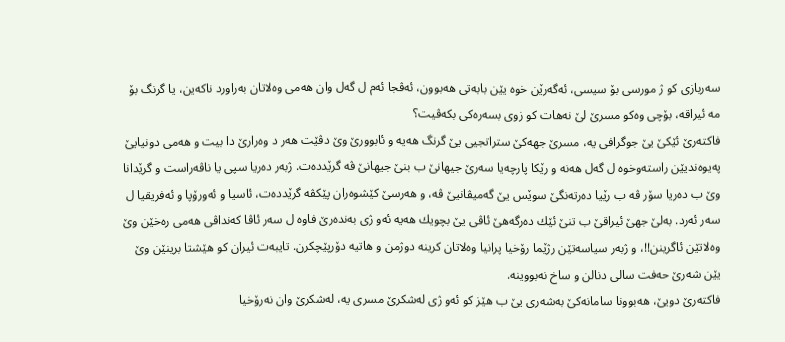سه‌ربازى كو ژ مورسى بۆ سیسى، ئه‌گه‌رێن خوه‌ یێن بابه‌تى هه‌بوون، ئه‌ڤجا ئه‌م ل گه‌ل وان هه‌مى وه‌لاتان به‌راورد ناكه‌ین، یا گرنگ بۆ مه‌ ئیراقه‌، بۆچى وه‌كو مسرێ لێ نه‌هات كو زوى بسه‌ره‌كى بكه‌ڤیت؟
فاكته‌رێ ئێكێ یێ جوگرافى یه‌، مسرێ جهه‌كێ ستراتجیى یێ گرنگ هه‌یه‌ و ئابوورێ وێ دڤێت هه‌ر د وه‌رارێ دا بیت و هه‌مى دونیایێ په‌یوه‌ندیێن راسته‌وخوه‌ ل گه‌ل هه‌نه‌ و رێكا پارچه‌یا سه‌رێ جیهانێ ب بنێ جیهانێ ڤه‌ گرێدده‌ت. ژبه‌ر ده‌ریا سپى یا ناڤه‌راست و گرێدانا وێ ب ده‌ریا سۆر ڤه‌ ب رێیا ده‌رته‌نگێ سوێس یێ گه‌میڤانیێ ڤه‌، و هه‌رسێ كێشوه‌ران پێكڤه‌ گرێدده‌ت، ئاسیا و ئه‌ورۆپا و ئه‌فریقیا ل سه‌ر ئه‌رد. به‌لێ جهێ ئیراقێ ب تنێ ئێك ده‌رگه‌هێ ئاڤى یێ بچویك هه‌یه‌ ئه‌و ژى به‌نده‌رێ فاوه‌ ل سه‌ر ئاڤا كه‌نداڤى هه‌مى ره‌خێن وێ وه‌لاتێن ئاگرینن!!، و ژبه‌ر سیاسه‌تێن رژێما رۆخیا پرانیا وه‌لاتان كرینه‌ دوژمن و هاتیه‌ دۆرپێچكرن. تایبه‌ت ئیران كو هێشتا برینێن وێ یێن شه‌رێ حه‌فت سالى دنالن و ساخ نه‌بووینه‌.
فاكته‌رێ دویێ، هه‌بوونا سامانه‌كێ به‌شه‌رى یێ ب هێز كو ئه‌و ژى له‌شكرێ مسرى یه‌، له‌شكرێ وان نه‌رۆخیا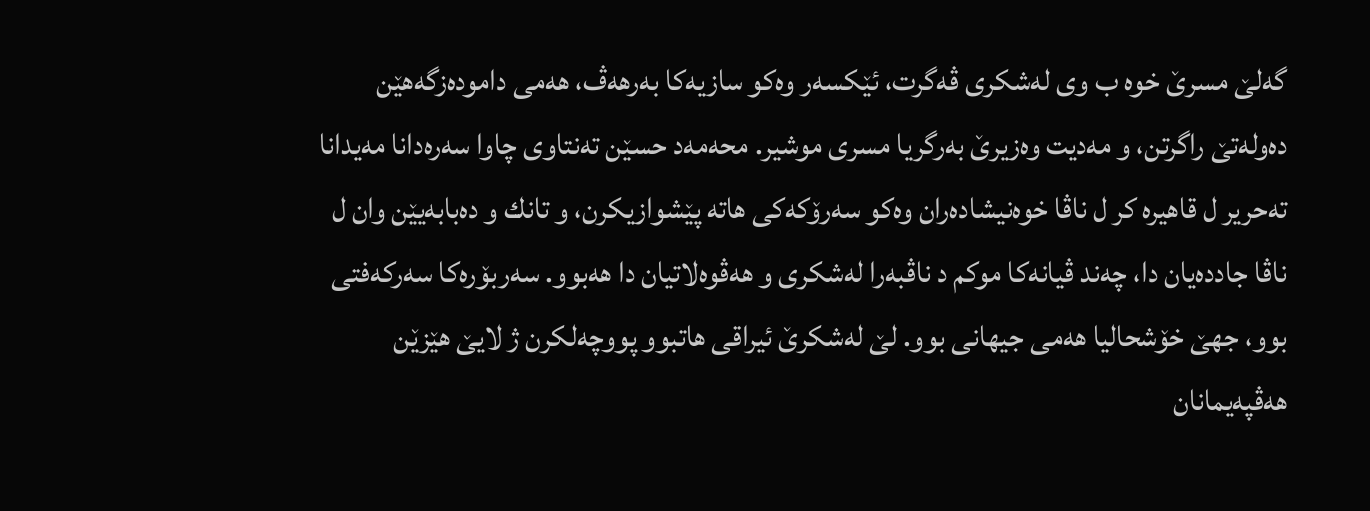گه‌لێ مسرێ خوه‌ ب وى له‌شكرى ڤه‌گرت، ئێكسه‌ر وه‌كو سازیه‌كا به‌رهه‌ڤ، هه‌مى داموده‌زگه‌هێن ده‌وله‌تێ راگرتن، و مه‌دیت وه‌زیرێ به‌رگریا مسرى موشیر. محه‌مه‌د حسێن ته‌نتاوى چاوا سه‌ره‌دانا مه‌یدانا ته‌حریر ل قاهیره‌ كر ل ناڤا خوه‌نیشاده‌ران وه‌كو سه‌رۆكه‌كى هاته‌ پێشوازیكرن، و تانك و ده‌بابه‌یێن وان ل ناڤا جادده‌یان دا، چه‌ند ڤیانه‌كا موكم د ناڤبه‌را له‌شكرى و هه‌ڤوه‌لاتیان دا هه‌بوو. سه‌ربۆره‌كا سه‌ركه‌فتى بوو، جهێ خۆشحالیا هه‌مى جیهانى بوو. لێ له‌شكرێ ئیراقى هاتبوو پووچه‌لكرن ژ لایێ هێزێن هه‌ڤپه‌یمانان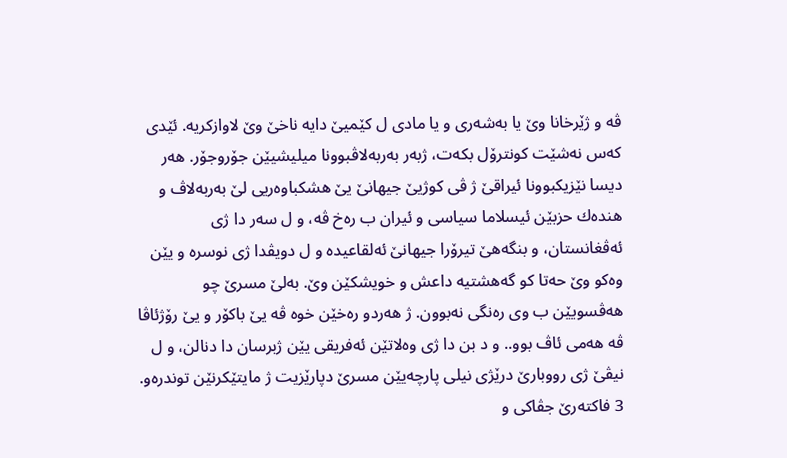ڤه‌ و ژێرخانا وێ یا به‌شه‌رى و یا مادى ل كێمیێ دایه‌ ناخێ وێ لاوازكریه‌. ئێدى كه‌س نه‌شێت كونترۆل بكه‌ت، ژبه‌ر به‌ربه‌لاڤبوونا میلیشیێن جۆروجۆر. هه‌ر دیسا نێزیكبوونا ئیراقێ ژ ڤى كوژیێ جیهانێ یێ هشكباوه‌ریى لێ به‌ربه‌لاڤ و هنده‌ك حزبێن ئیسلاما سیاسى و ئیران ب ره‌خ ڤه‌، و ل سه‌ر دا ژى ئه‌ڤغانستان، و بنگه‌هێ تیرۆرا جیهانێ ئه‌لقاعیده‌ و ل دویڤدا ژى نوسره‌ و یێن وه‌كو وێ حه‌تا كو گه‌هشتیه‌ داعش و خویشكێن وێ. به‌لێ مسرێ چو هه‌ڤسویێن ب وى ره‌نگى نه‌بوون. ژ هه‌ردو ره‌خێن خوه‌ ڤه‌ یێ باكۆر و یێ رۆژئاڤا ڤه‌ هه‌مى ئاڤ بوو.. و د بن دا ژى وه‌لاتێن ئه‌فریقى یێن ژبرسان دا دنالن، و ل نیڤێ ژى رووبارێ درێژى نیلى پارچه‌یێن مسرێ دپارێزیت ژ مایتێكرنێن توندره‌و.
3 فاكته‌رێ جڤاكى و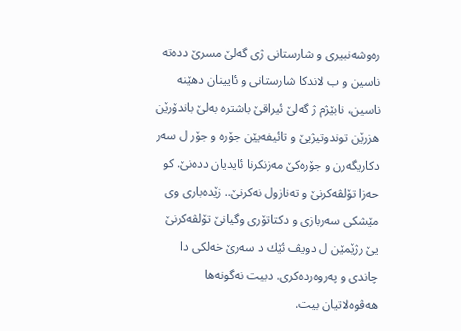ره‌وشه‌نبیرى و شارستانى ژى گه‌لێ مسرێ دده‌ته‌ ناسین و ب لاندكا شارستانى و ئایینان دهێنه‌ ناسین، نابێژم ژ گه‌لێ ئیراقێ باشتره‌ به‌لێ باندۆرێن هزرێن توندوتیژیێ و تائیفه‌یێن جۆره‌ و جۆر ل سه‌ر دكاریگه‌رن و جۆره‌كێ مه‌زنكرنا ئایدیان دده‌نێ. كو حه‌زا تۆلڤه‌كرنێ و ته‌نازول نه‌كرنێ.. زێده‌بارى وى مێشكى سه‌ربازى و دكتاتۆرى وگیانێ تۆلڤه‌كرنێ یێ رژێمێن ل دویڤ ئێك د سه‌رێ خه‌لكى دا چاندى و په‌روه‌رده‌كرى. دبیت نه‌گونه‌ها هه‌ڤوه‌لاتیان بیت.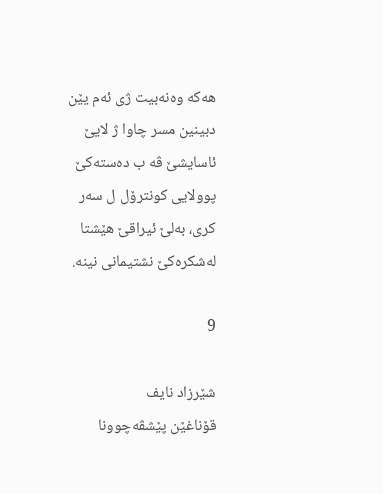هه‌كه‌ وه‌نه‌بیت ژى ئه‌م یێن دبینین مسر چاوا ژ لایێ ئاسایشێ ڤه‌ ب ده‌سته‌كێ پوولایى كونترۆل ل سه‌ر كری، به‌لێ ئیراقێ هێشتا له‌شكره‌كێ نشتیمانى نینه‌.

9

شێرزاد نایف
قۆناغێن پێشڤه‌چوونا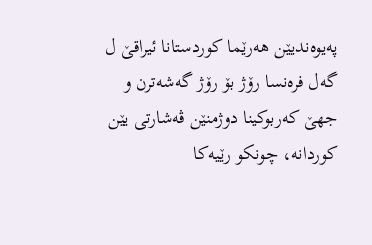په‌یوه‌ندیێن هه‌رێما كوردستانا ئیراقێ ل گه‌ل فره‌نسا رۆژ بۆ رۆژ گه‌شه‌ترن و جهێ كه‌ربوكینا دوژمنێن ڤه‌شارتى یێن كوردانه‌، چونكو رێیه‌كا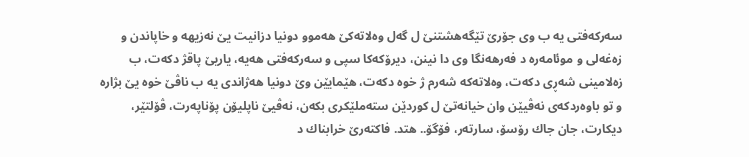سه‌ركه‌فتى یه‌ ب وى جۆرێ تێگه‌هشتنێ ل گه‌ل وه‌لاته‌كێ هه‌موو دونیا دزانیت یێ نه‌زیهه‌ و خاپاندن و زه‌غه‌لى و موئامه‌ره‌ د فه‌رهه‌نگا وى دا نینن، دیرۆكه‌كا سپى و سه‌ركه‌فتى هه‌یه‌، یاریێ پاقژ دكه‌ت، ب زه‌لامینى شه‌ڕى دكه‌ت، وه‌لاته‌كه‌ شه‌رم ژ خوه‌ دكه‌ت، هێمایێن وێ دونیا هه‌ژاندى یه‌ ب ناڤێ خوه‌ یێ بژاره‌ و تو باوه‌ردكه‌ى نه‌ڤیێن وان خیانه‌تێ ل كوردێن سته‌ملێكرى بكه‌ن، نه‌ڤیێ ناپلیۆن پۆناپه‌رت، ڤۆلتێر، دیكارت، جان جاك رۆسۆ، سارته‌ر، فۆگۆ.. هتد. فاكته‌رێ خرابناك د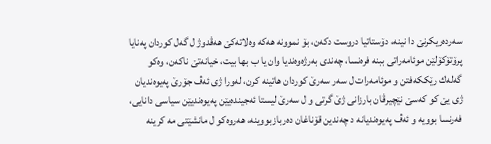سه‌رده‌ریكرنێ دا نینه‌، دۆستاتیا دروست دكه‌ن، بۆ نموونه‌ هه‌كه‌ وه‌لاته‌كێ هه‌ڤدوژ ل گه‌ل كوردان په‌نایا پرۆتۆكۆلێن موئامه‌راتى ببنه‌ فره‌نسا، چه‌ندى به‌رژه‌وه‌ندیا وان یا ب بها بیت، خیانه‌تێ ناكه‌ن، وه‌كو گه‌له‌ك رێككه‌فتن و موئامه‌رات ل سه‌ر سه‌رێ كوردان هاتینه‌ كرن، له‌ورا ژى ئه‌ڤ جۆرێ په‌یوه‌ندیان ژى یێ كو كه‌سێ نێچیرڤان بارزانى ژێ گرتى و ل سه‌رێ لیستا ئه‌جینده‌یێن په‌یوه‌ندیێن سیاسى دانایى، فه‌رنسا بوویه‌ و ئه‌ڤ په‌یوه‌ندیانه‌ د چه‌ندین قۆناغان ده‌ربازبووینه‌، هه‌روه‌كو ل مانشێتى مه‌ كرینه‌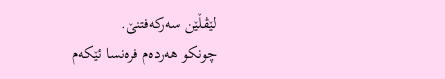لێڤڵێن سه‌ركه‌فتنێ.
چونكو هه‌رده‌م فره‌نسا ئێكه‌م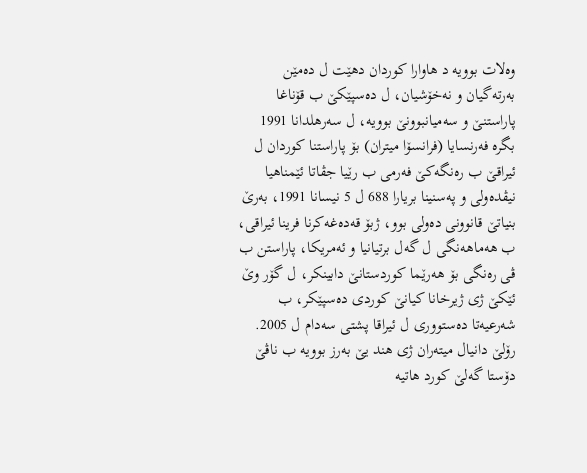وه‌لات بوویه‌ د هاوارا كوردان دهێت ل ده‌مێن به‌رته‌گیان و نه‌خۆشیان، ل ده‌سپێكێ ب قۆناغا پاراستنێ و سه‌میانبوونێ بوویه‌، ل سه‌رهلدانا 1991 بگره‌ فه‌رنسایا (فرانسۆا میتران) بۆ پاراستنا كوردان ل ئیراقێ ب ره‌نگه‌كێ فه‌رمى ب رێیا جڤاتا ئێمناهیا نیڤده‌ولى و په‌سنینا بریارا 688 ل 5 نیسانا 1991، به‌رێ بنیاتێ قانوونى ده‌ولى بوو، ژبۆ قه‌ده‌غه‌كرنا فرینا ئیراقى، ب هه‌ماهه‌نگى ل گه‌ل برتیانیا و ئه‌مریكا، پاراستن ب ڤى ره‌نگى بۆ هه‌رێما كوردستانێ دابینكر، ل گۆر وێ ئێكێ ژى ژیرخانا كیانێ كوردى ده‌سپێكر، ب شه‌رعیه‌تا ده‌ستوورى ل ئیراقا پشتى سه‌دام ل 2005. رۆلێ دانیال میته‌ران ژى هند یێ به‌رز بوویه‌ ب ناڤێ دۆستا گه‌لێ كورد هاتیه‌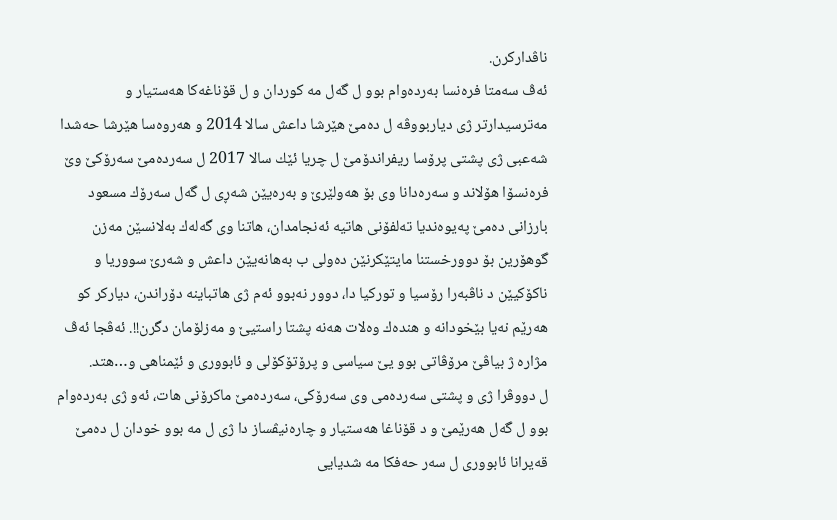ناڤداركرن.
ئه‌ڤ سه‌متا فره‌نسا به‌رده‌وام بوو ل گه‌ل مه‌ كوردان و ل قۆناغه‌كا هه‌ستیار و مه‌ترسیدارتر ژى دیاربووڤه‌ ل ده‌مێ هێرشا داعش سالا 2014 و هه‌روه‌سا هێرشا حه‌شدا شه‌عبى ژى پشتى پرۆسا ریفراندۆمێ ل چریا ئێك سالا 2017 ل سه‌رده‌مێ سه‌رۆكێ وێ فره‌نسۆا هۆلاند و سه‌ره‌دانا وى بۆ هه‌ولێرێ و به‌ره‌یێن شه‌ڕى ل گه‌ل سه‌رۆك مسعود بارزانى ده‌مێ په‌یوه‌ندیا ته‌لفۆنى هاتیه‌ ئه‌نجامدان، هاتنا وى گه‌له‌ك به‌لانسێن مه‌زن گوهۆرین بۆ دوورخستنا مایتێكرنێن ده‌ولى ب به‌هانه‌یێن داعش و شه‌رێ سووریا و ناكۆكیێن د ناڤبه‌را رۆسیا و توركیا دا، دوور نه‌بوو ئه‌م ژى هاتباینه‌ دۆراندن، دیاركر كو هه‌رێم نه‌یا بێخودانه‌ و هنده‌ك وه‌لات هه‌نه‌ پشتا راستیێ و مه‌زلۆمان دگرن!!. ئه‌ڤجا ئه‌ڤ مژاره‌ ژ بیاڤێ مرۆڤاتى بوو یێ سیاسى و پرۆتۆكۆلى و ئابوورى و ئێمناهى و…هتد.
ل دووڤرا ژى و پشتى سه‌رده‌مى وى سه‌رۆكى، سه‌رده‌مێ ماكرۆنى هات، ئه‌و ژى به‌رده‌وام بوو ل گه‌ل هه‌رێمێ و د قۆناغا هه‌ستیار و چاره‌نیڤساز دا ژى ل مه‌ بوو خودان ل ده‌مێ قه‌یرانا ئابوورى ل سه‌ر حه‌فكا مه‌ شدیایى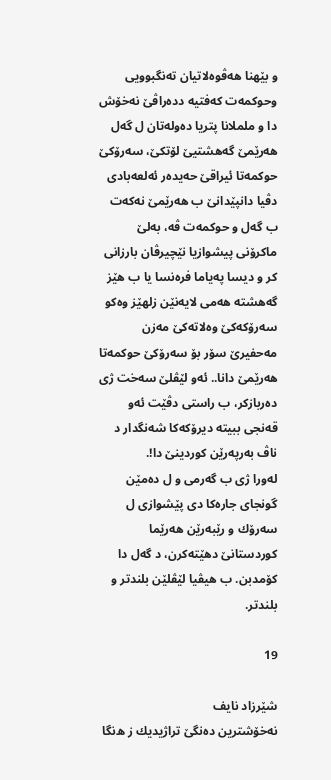و بێهنا هه‌ڤوه‌لاتیان ته‌نگبوویى وحوكمه‌ت كه‌فتیه‌ دده‌راڤێ نه‌خۆش دا و ململانا پتریا ده‌وله‌تان ل گه‌ل هه‌رێمێ گه‌هشتیێ لۆتكێ، سه‌رۆكێ حوكمه‌تا ئیراقێ حه‌یده‌ر ئه‌لعه‌بادى دڤیا دانپێدانێ ب هه‌رێمێ نه‌كه‌ت ب گه‌ل و حوكمه‌ت ڤه‌، به‌لێ ماكرۆنى پیشوازیا نێچیرڤان بارزانى كر و دیسا په‌یاما فره‌نسا یا ب هێز گه‌هشته‌ هه‌مى لایه‌نێن زلهێز وه‌كو سه‌رۆكه‌كێ وه‌لاته‌كێ مه‌زن مه‌حفیرێ سۆر بۆ سه‌رۆكێ حوكمه‌تا هه‌رێمێ دانا.. ئه‌و لێڤلێ سه‌خت ژى ده‌ربازكر، ب راستى دڤێت ئه‌و قه‌نجى ببیته‌ دیرۆكه‌كا شه‌نگدار د ناڤ به‌رپه‌رێن كوردینێ دا!.
له‌ورا ژى ب گه‌رمى و ل ده‌مێن گونجاى جاره‌كا دى پێشوازى ل سه‌رۆك و رێبه‌رێن هه‌رێما كوردستانێ دهێته‌كرن، د گه‌ل دا كۆمدبن. ب هیڤیا لێڤلێن بلندتر و بلندتر.

19

شێرزاد نایف
نه‌خۆشترین ده‌نگێ تراژیدیك ز ه‌نگا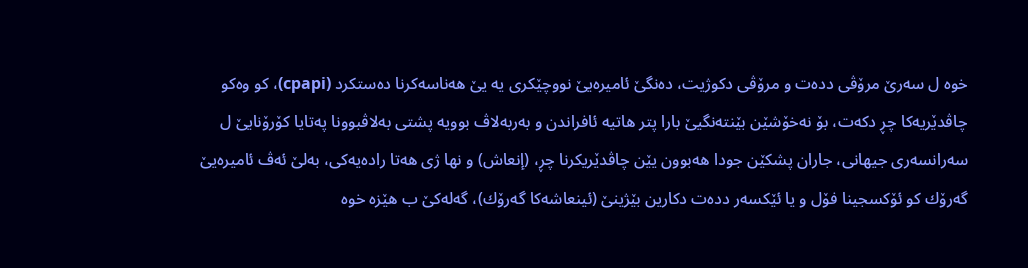خوه‌ ل سه‌رێ مرۆڤى دده‌ت و مرۆڤى دكوژیت، ده‌نگێ ئامیره‌یێ نووچێكرى یه‌ یێ هه‌ناسه‌كرنا ده‌ستكرد (cpapi)، كو وه‌كو چاڤدێریه‌كا چڕ دكه‌ت، بۆ نه‌خۆشێن بێنته‌نگیێ بارا پتر هاتیه‌ ئافراندن و به‌ربه‌لاڤ بوویه‌ پشتى به‌لاڤبوونا په‌تایا كۆرۆنایێ ل سه‌رانسه‌رى جیهانى، جاران پشكێن جودا هه‌بوون یێن چاڤدێریكرنا چڕ، (إنعاش) و نها ژى هه‌تا راده‌یه‌كى، به‌لێ ئه‌ڤ ئامیره‌یێ گه‌رۆك كو ئۆكسجینا فۆل و یا ئێكسه‌ر دده‌ت دكارین بێژینێ (ئینعاشه‌كا گه‌رۆك)، گه‌له‌كێ ب هێزه‌ خوه‌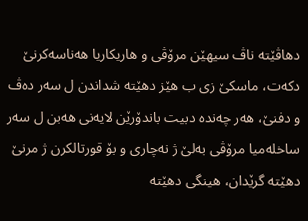دهاڤێته‌ ناڤ سیهێن مرۆڤى و هاریكاریا هه‌ناسه‌كرنێ دكه‌ت، ماسكێ زى ب هێز دهێته‌ شداندن ل سه‌ر ده‌ڤ و دفنێ، هه‌ر چه‌نده‌ دبیت باندۆرێن لایه‌نى هه‌بن ل سه‌ر ساخله‌میا مرۆڤى به‌لێ ژ نه‌چارى و بۆ قورتالكرن ژ مرنێ دهێته‌ گرێدان، هینگى دهێته‌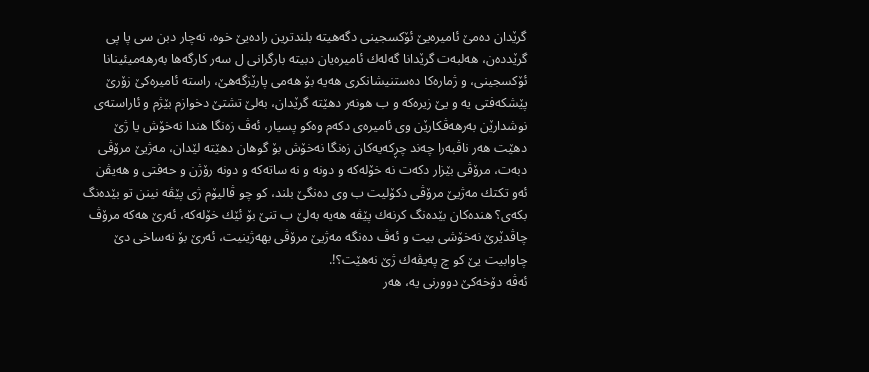گرێدان ده‌مێ ئامیره‌یێ ئۆكسجینى دگه‌هیته‌ بلندترین راده‌یێ خوه‌، نه‌چار دبن سى پا پى گرێدده‌ن، هه‌لبه‌ت گرێدانا گه‌له‌ك ئامیره‌یان دبیته‌ بارگرانى ل سه‌ر كارگه‌ها به‌رهه‌میئینانا ئۆكسجینى، و ژماره‌كا ده‌ستنیشانكرى هه‌یه‌ بۆ هه‌مى پارێزگه‌هێ، راسته‌ ئامیره‌كێ زۆرێ پێشكه‌فتى یه‌ و یێ زیره‌كه‌ و ب هونه‌ر دهێته‌ گرێدان، به‌لێ تشتێ دخوازم بێژم و ئاراسته‌ى نوشدارێن به‌رهه‌ڤكارێن وى ئامیره‌ى دكه‌م وه‌كو پسیار، ئه‌ڤ زه‌نگا هندا نه‌خۆش یا ژێ دهێت هه‌ر ناڤبه‌را چه‌ند چڕكه‌یه‌كان زه‌نگا نه‌خۆش بۆ گوهان دهێته‌ لێدان، مه‌ژیێ مرۆڤى دبه‌ت، مرۆڤى بێزار دكه‌ت نه‌ خۆله‌كه‌ و دونه‌ و نه‌ ساته‌كه‌ و دونه‌ رۆژن و حه‌فتى و هه‌یڤن ئه‌و تكتك مه‌ژیێ مرۆڤى دكۆلیت ب وى ده‌نگێ بلند، كو چو ڤالیۆم ژى پێڤه‌ نینن تو بێده‌نگ بكه‌ى؟ هنده‌كان بێده‌نگ كرنه‌ك پێڤه‌ هه‌یه‌ به‌لێ ب تنێ بۆ ئێك خۆله‌كه‌، ئه‌رێ هه‌كه‌ مرۆڤ چاڤدێرێ نه‌خۆشى بیت و ئه‌ڤ ده‌نگه‌ مه‌ژیێ مرۆڤى بهه‌ژینیت، ئه‌رێ بۆ نه‌ساخى دێ چاوابیت یێ كو چ په‌یڤه‌ك ژێ نه‌هێت؟!.
ئه‌ڤه‌ دۆخه‌كێ دوورنى یه‌، هه‌ر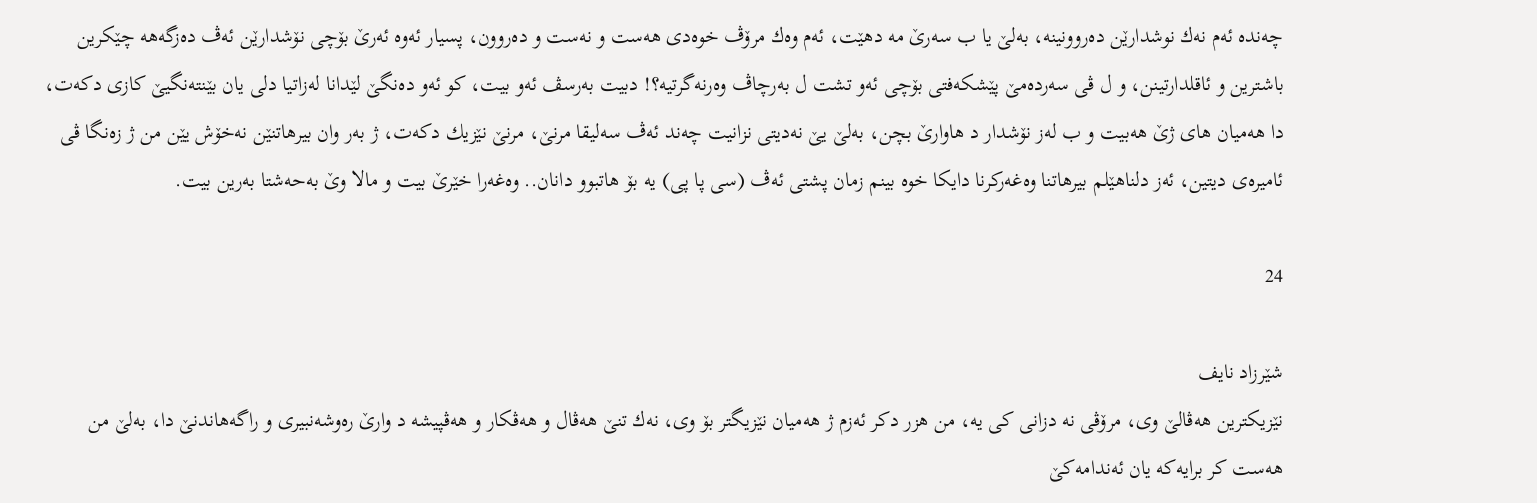چه‌نده‌ ئه‌م نه‌ك نوشدارێن ده‌روونینه‌، به‌لێ یا ب سه‌رێ مه‌ دهێت، ئه‌م وه‌ك مرۆڤ خوه‌دى هه‌ست و نه‌ست و ده‌روون، پسیار ئه‌وه‌ ئه‌رێ بۆچى نۆشدارێن ئه‌ڤ ده‌زگه‌هه‌ چێكرین باشترین و ئاقلدارتینن، و ل ڤى سه‌رده‌مێ پێشكه‌فتى بۆچى ئه‌و تشت ل به‌رچاڤ وه‌رنه‌گرتیه‌؟! دبیت به‌رسڤ ئه‌و بیت، كو ئه‌و ده‌نگێ لێدانا له‌زاتیا دلى یان بێنته‌نگیێ كازى دكه‌ت، دا هه‌میان های ژێ هه‌بیت و ب له‌ز نۆشدار د هاوارێ بچن، به‌لێ یێ نه‌دیتى نزانیت چه‌ند ئه‌ڤ سه‌لیقا مرنێ، مرنێ نێزیك دكه‌ت، ژ به‌ر وان بیرهاتنێن نه‌خۆش یێن من ژ زه‌نگا ڤى ئامیره‌ى دیتین، ئه‌ز دلناهێلم بیرهاتنا وه‌غه‌ركرنا دایكا خوه‌ بینم زمان پشتى ئه‌ڤ (سى پا پى) یه‌ بۆ هاتبوو دانان.. وه‌غه‌را خێرێ بیت و مالا وێ به‌حه‌شتا به‌رین بیت.

24

شێرزاد نایف
نێزیكترین هه‌ڤالێ وى، مرۆڤى نه‌ دزانى كى یه‌، من هزر دكر ئه‌زم ژ هه‌میان نێزیگتر بۆ وى، نه‌ك تنێ هه‌ڤال و هه‌ڤكار و هه‌ڤپیشه‌ د وارێ ره‌وشه‌نبیرى و راگه‌هاندنێ دا، به‌لێ من هه‌ست كر برایه‌كه‌ یان ئه‌ندامه‌كێ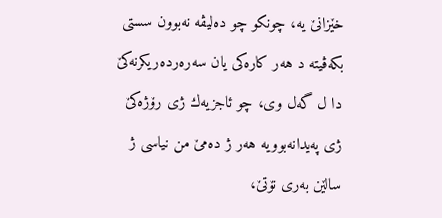خێزانێ یه‌، چونكو چو ده‌لیڤه‌ نه‌بوون سستى بكه‌ڤیته‌ د هه‌ر كاره‌كى یان سه‌ره‌رده‌ریكرنه‌كێ دا ل گه‌ل وى، چو ئاجزیه‌ك ژى رۆژه‌كێ ژى په‌یدانه‌بوویه‌ هه‌ر ژ ده‌مێ من نیاسى ژ سالێن به‌رى نۆتێ،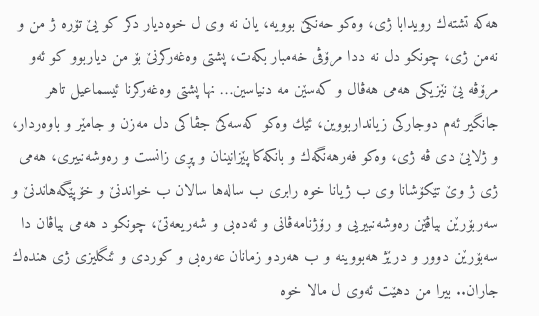هه‌كه‌ تشته‌ك رویدابا ژى، وه‌كو حه‌نكێ بوویه‌، یان نه‌ وى ل خوه‌دیار دكر كو یێ تۆره‌ ژ من و نه‌من ژى، چونكو دل نه‌ ددا مرۆڤى خه‌مبار بكه‌ت، پشتى وه‌غه‌ركرنێ بۆ من دیاربوو كو ئه‌و مرۆڤه‌ یێ نێزیكى هه‌مى هه‌ڤال و كه‌سێن مه‌ دنیاسین… نها پشتى وه‌غه‌ركرنا ئیسماعیل تاهر جانگیر ئه‌م دوجاركى زیانداربووین، ئێك وه‌كو كه‌سه‌كێ جڤاكى دل مه‌زن و جامێر و باوه‌ردار، و ژلایێ دى ڤه‌ ژى، وه‌كو فه‌رهه‌نگه‌ك و بانكه‌كا پێزانینان و پڕى زانست و ره‌وشه‌نبیرى، هه‌مى ژى ژ وێ تێكۆشانا وى ب ژیانا خوه‌ رابری ب ساله‌ها سالان ب خواندنێ و خۆپێگه‌هاندنێ و سه‌ربۆرێن بیاڤێن ره‌وشه‌نبیریى و رۆژنامه‌ڤانى و ئه‌ده‌بى و شه‌ریعه‌تێ، چونكو د هه‌مى بیاڤان دا سه‌بۆرێن دوور و درێژ هه‌بووینه‌ و ب هه‌ردو زمانان عه‌ره‌بى و كوردى و ئنگلیزى ژى هنده‌ك جاران.. بیرا من دهێت ئه‌وى ل مالا خوه‌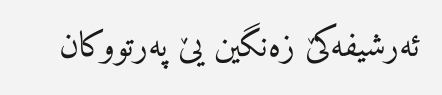ئه‌رشیفه‌كێ زه‌نگین یێ په‌رتووكان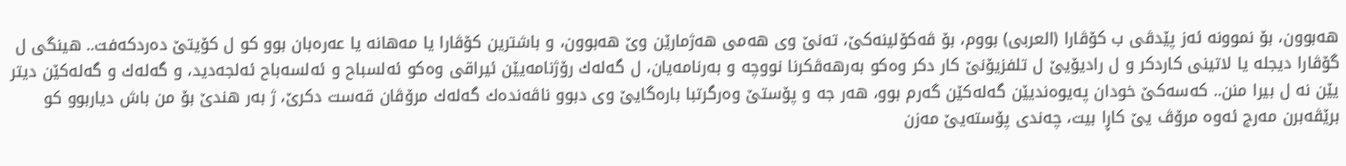هه‌بوون، بۆ نموونه‌ ئه‌ز پێدڤى ب كۆڤارا (العربی) بووم، بۆ ڤه‌كۆلینه‌كێ، ته‌نێ وى هه‌مى هه‌ژمارێن وێ هه‌بوون، و باشترین كۆڤارا یا مه‌هانه‌ یا عه‌ره‌بان بوو كو ل كۆیتێ ده‌ردكه‌فت.. هینگى ل گۆڤارا دیجله‌ یا لاتینى كاردكر و ل رادیۆیێ ل تلفزیۆنێ كار دكر وه‌كو به‌رهه‌ڤكرنا نووچه‌ و به‌رنامه‌یان، ل گه‌له‌ك رۆژنامه‌یێن ئیراقى وه‌كو ئه‌لسباح و ئه‌لسه‌باح ئه‌لجه‌دید، و گه‌له‌ك و گه‌له‌كێن دیتر یێن نه‌ ل بیرا منن.. كه‌سه‌كێ خودان په‌یوه‌ندیێن گه‌له‌كێن گه‌رم بوو، هه‌ر جه و پۆستێ وه‌رگرتبا باره‌گایێ وى دبوو ناڤه‌نده‌ك گه‌له‌ك مرۆڤان قه‌ست دكرێ، ژ به‌ر هندێ بۆ من باش دیاربوو كو برێڤه‌برن مه‌رج ئه‌وه‌ مرۆڤ یێ كاڕا بیت، چه‌ندى پۆسته‌یێ مه‌زن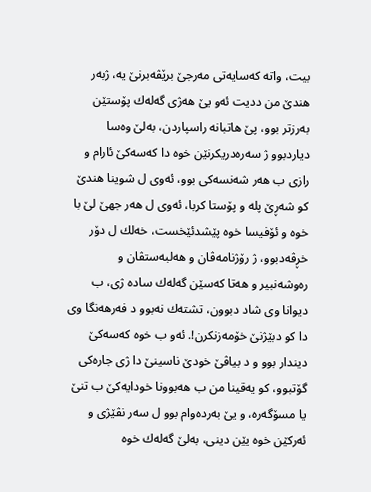بیت، واته‌ كه‌سایه‌تى مه‌رجێ برێڤه‌برنێ یه‌، ژبه‌ر هندێ من ددیت ئه‌و یێ هه‌ژى گه‌له‌ك پۆستێن به‌رزتر بوو، پێ هاتبانه‌ راسپاردن، به‌لێ وه‌سا دیاردبوو ژ سه‌ره‌دریكرنێن خوه‌ دا كه‌سه‌كێ ئارام و رازى ب هه‌ر شه‌نسه‌كى بوو، ئه‌وى ل شوینا هندێ كو شه‌ڕێ پله‌ و پۆستا كربا، ئه‌وى ل هه‌ر جهێ لێ با خوه‌ و ئۆفیسا خوه‌ پێشدئێخست، خه‌لك ل دۆر خڕڤه‌دبوو، ژ رۆژنامه‌ڤان و هه‌لبه‌ستڤان و ره‌وشه‌نبیر و هه‌تا كه‌سێن گه‌له‌ك ساده‌ ژى، ب دیوانا وى شاد دبوون، تشته‌ك نه‌بوو د فه‌رهه‌نگا وى دا كو دبێژنێ خۆمه‌زنكرن!. ئه‌و ب خوه‌ كه‌سه‌كێ دیندار بوو و د بیاڤێ خودێ ناسینێ دا ژى جاره‌كى گۆتبوو، كو یه‌قینا من ب هه‌بوونا خودایه‌كێ ب تنێ یا مسۆگه‌ره‌، و یێ به‌رده‌وام بوو ل سه‌ر نڤێژى و ئه‌ركێن خوه‌ یێن دینى، به‌لێ گه‌له‌ك خوه‌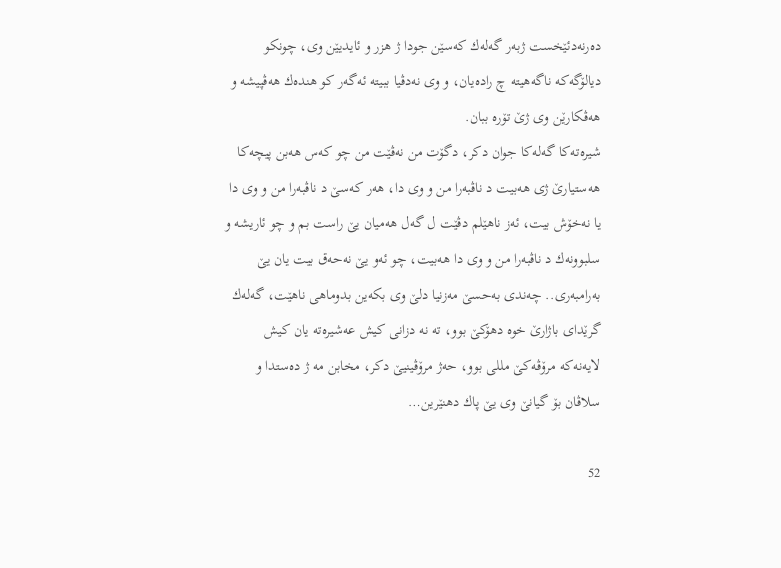ده‌رنه‌دئێخست ژبه‌ر گه‌له‌ك كه‌سێن جودا ژ هزر و ئایدیێن وى، چونكو دیالۆگه‌كه‌ ناگه‌هیته‌ چ راده‌یان، و وى نه‌دڤیا ببیته‌ ئه‌گه‌ر كو هنده‌ك هه‌ڤپیشه‌ و هه‌ڤكارێن وى ژێ تۆره‌ ببان.
شیره‌ته‌كا گه‌له‌كا جوان دكر، دگۆت من نه‌ڤێت من چو كه‌س هه‌بن پیچه‌كا هه‌ستیارێ ژى هه‌بیت د ناڤبه‌را من و وى دا، هه‌ر كه‌سێ د ناڤبه‌را من و وى دا یا نه‌خۆش بیت، ئه‌ز ناهێلم دڤێت ل گه‌ل هه‌میان یێ راست بم و چو ئاریشه‌ و سلبوونه‌ك د ناڤبه‌را من و وى دا هه‌بیت، چو ئه‌و یێ نه‌حه‌ق بیت یان یێ به‌رامبه‌رى.. چه‌ندى به‌حسێ مه‌زنیا دلێ وى بكه‌ین بدوماهى ناهێت، گه‌له‌ك گرێداى باژارێ خوه‌ دهۆكێ بوو، ته‌ نه‌ دزانى كیش عه‌شیره‌ته‌ یان كیش لایه‌نه‌كه‌ مرۆڤه‌كێ مللى بوو، حه‌ژ مرۆڤینیێ دكر، مخابن مه‌ ژ ده‌ستدا و سلاڤان بۆ گیانێ وى یێ پاك دهنێرین…

52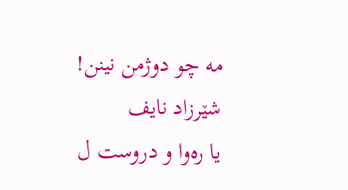مه‌ چو دوژمن نینن!
شێرزاد نایف
یا ره‌وا و دروست ل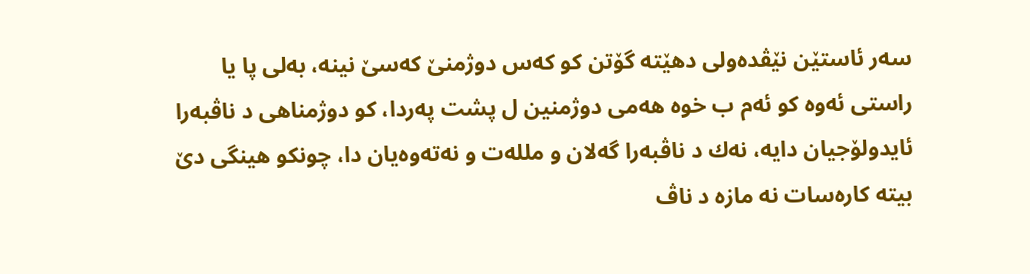سه‌ر ئاستێن نێڤده‌ولى دهێته‌ گۆتن كو كه‌س دوژمنێ كه‌سێ نینه‌، به‌لى پا یا راستى ئه‌وه‌ كو ئه‌م ب خوه‌ هه‌مى دوژمنین ل پشت په‌ردا، كو دوژمناهى د ناڤبه‌را ئایدولۆجیان دایه‌، نه‌ك د ناڤبه‌را گه‌لان و ملله‌ت و نه‌ته‌وه‌یان دا، چونكو هینگى دێ بیته‌ كاره‌سات نه‌ مازه‌ د ناڤ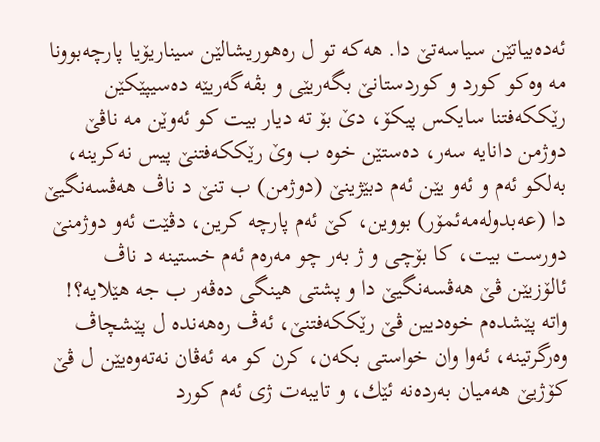ئه‌ده‌بیاتێن سیاسه‌تێ دا. هه‌كه‌ تو ل ره‌هوریشالێن سیناریۆیا پارچه‌بوونا مه‌ وه‌كو كورد و كوردستانێ بگه‌ریێى و بڤه‌گه‌ریێه‌ ده‌سیپێكێن رێككه‌فتنا سایكس پیكۆ، دێ بۆ ته‌ دیار بیت كو ئه‌وێن مه‌ ناڤێ دوژمن دانایه‌ سه‌ر، ده‌ستێن خوه‌ ب وێ رێككه‌فتنێ پیس نه‌كرینه‌، به‌لكو ئه‌م و ئه‌و یێن ئه‌م دبێژینێ (دوژمن) ب تنێ د ناڤ هه‌ڤسه‌نگیێ دا (عه‌بدوله‌مه‌ئمۆر) بووین، كێ ئه‌م پارچه‌ كرین، دڤێت ئه‌و دوژمنێ دورست بیت، كا بۆچى و ژ به‌ر چو مه‌ره‌م ئه‌م خستینه‌ د ناڤ ئالۆزیێن ڤێ هه‌ڤسه‌نگیێ دا و پشتى هینگى ده‌ڤه‌ر ب جه هێلایه‌؟! واته‌ پێشده‌م خوه‌دیین ڤێ رێككه‌فتنێ، ئه‌ڤ ره‌هه‌نده‌ ل پێشچاڤ وه‌رگرتینه‌، ئه‌وا وان خواستى بكه‌ن، كرن كو مه‌ ئه‌ڤان نه‌ته‌وه‌یێن ل ڤێ كۆژیێ هه‌میان به‌رده‌نه‌ ئێك، و تایبه‌ت ژى ئه‌م كورد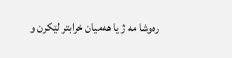ره‌وشا مه‌ ژ یا هه‌میان خرابتر لێكرن و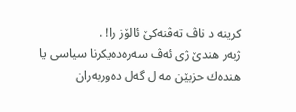كرینه‌ د ناڤ ته‌ڤنه‌كێ ئالۆز را! .
ژبه‌ر هندێ ژى ئه‌ڤ سه‌ره‌ده‌یكرنا سیاسى یا هنده‌ك حزبێن مه‌ ل گه‌ل ده‌وربه‌ران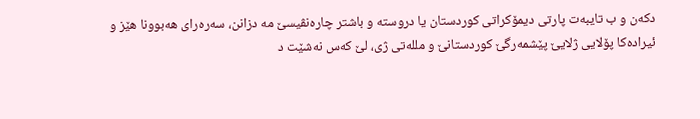دكه‌ن و ب تایبه‌ت پارتى دیمۆكراتى كوردستان یا دروسته‌ و باشتر چاره‌نڤیسێ مه‌ دزانن، سه‌ره‌راى هه‌بوونا هێز و ئیراده‌كا پۆلایى ژلایێ پێشمه‌رگێ كوردستانێ و ملله‌تى ژى، لێ كه‌س نه‌شێت د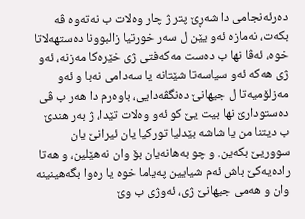ده‌رئه‌نجامى دا شه‌ڕێ پتر ژ چار وه‌لات ب نه‌ته‌وه‌ ڤه‌ بكه‌ت، نه‌مازه‌ ئه‌و یێن ل سه‌ر خورتیا زالبوونا ده‌ستهه‌لاتا خوه‌، ئه‌ڤا نها ب ده‌ست مه‌كه‌فتى ژى خێره‌كا مه‌زنه‌، ئه‌و ژى هه‌كه‌ ئه‌و سیاسه‌تا شێتانه‌ یا سه‌دامى نه‌با و ئه‌و مه‌زلۆمیه‌تا ل جیهانێ ده‌نگڤه‌دایى، باوه‌رم دا هه‌ر ب ڤى ده‌ستودارێ نها بیت یێ كو ئه‌و وه‌لات تێدا، ژ به‌ر هندێ ب دیتنا من یا شاشه‌ بێدلیا توركیا یان ئیرانێ یان سووریێ بكه‌ین. و چو به‌هانه‌یان بۆ وان نه‌هێلین، و هه‌تا راده‌یه‌كێ باش ئه‌م شیایین په‌یاما خوه‌ یا ره‌وا بگه‌هینینه‌ وان و هه‌مى جیهانێ ژى، ئه‌وژى ب وێ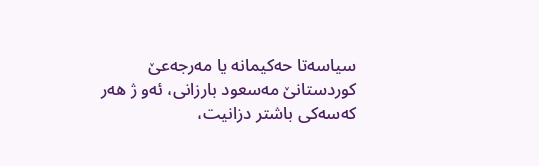سیاسه‌تا حه‌كیمانه‌ یا مه‌رجه‌عێ كوردستانێ مه‌سعود بارزانى، ئه‌و ژ هه‌ر كه‌سه‌كى باشتر دزانیت،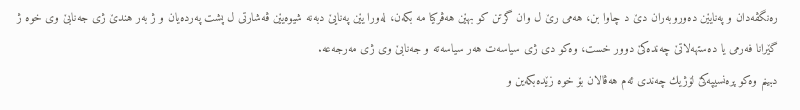ره‌نگڤه‌دان و په‌نایێن ده‌وروبه‌ران دێ د چاوا بن، هه‌مى رێ ل وان گرتن كو بهێن هه‌ڤركیا مه‌ بكه‌ن، له‌ورا یێن په‌نایێ دبه‌نه‌ شیوه‌یێن ڤه‌شارتى ل پشت په‌رده‌یان و ژ به‌ر هندێ ژى جه‌نابێ وى خوه‌ ژ گێرانا فه‌رمى یا ده‌ستهه‌لاتێ چه‌نده‌كێ دوور خست، وه‌كو دى ژى سیاسه‌ت هه‌ر سیاسه‌ته‌ و جه‌نابێ وى ژى مه‌رجه‌عه‌.
دبینم وه‌كو پره‌نسیپه‌كێ لۆژیك چه‌ندى ئه‌م هه‌ڤالان بۆ خوه‌ زێده‌بكه‌ین و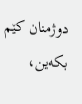دوژمنان كێم بكه‌ین،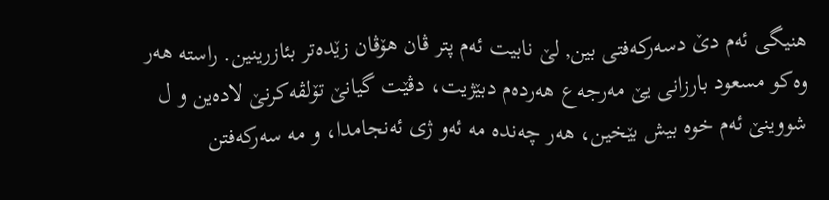هنیگى ئه‌م دێ دسه‌ركه‌فتى بین, لێ نابیت ئه‌م پتر ڤان هۆڤان زێده‌تر بئازرینین. راسته‌ هه‌ر وه‌كو مسعود بارزانى یێ مه‌رجه‌ع هه‌رده‌م دبێژیت، دڤێت گیانێ تۆلڤه‌كرنێ لاده‌ین و ل شووینێ ئه‌م خوه‌ بیش بێخین، هه‌ر چه‌نده‌ مه‌ ئه‌و ژى ئه‌نجامدا، و مه‌ سه‌ركه‌فتن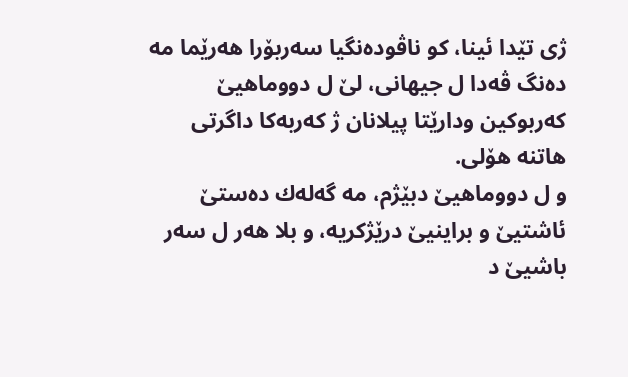ژى تێدا ئینا، كو ناڤوده‌نگیا سه‌ربۆرا هه‌رێما مه‌ ده‌نگ ڤه‌دا ل جیهانى، لێ ل دووماهیێ كه‌ربوكین ودارێتا پیلانان ژ كه‌ربه‌كا داگرتى هاتنه‌ هۆلى.
و ل دووماهیێ دبێژم، مه‌ گه‌له‌ك ده‌ستێ ئاشتیێ و براینیێ درێژكریه‌، و بلا هه‌ر ل سه‌ر باشیێ د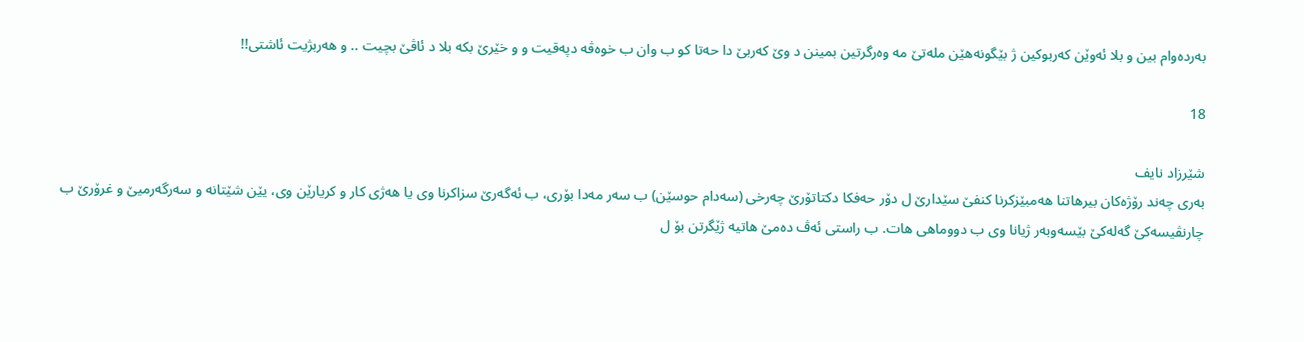به‌رده‌وام بین و بلا ئه‌وێن كه‌ربوكین ژ بێگونه‌هێن مله‌تێ مه‌ وه‌رگرتین بمینن د وێ كه‌ربێ دا حه‌تا كو ب وان ب خوه‌ڤه‌ دپه‌قیت و و خێرێ بكه‌ بلا د ئاڤێ بچیت .. و هه‌ربژیت ئاشتى!!

18

شێرزاد نایف
به‌رى چه‌ند رۆژه‌كان بیرهاتنا هه‌مبێزكرنا كنفێ سێدارێ ل دۆر حه‌فكا دكتاتۆرێ چه‌رخى (سه‌دام حوسێن) ب سه‌ر مه‌دا بۆری، ب ئه‌گه‌رێ سزاكرنا وى یا هه‌ژى كار و كریارێن وى، یێن شێتانه‌ و سه‌رگه‌رمیێ و غرۆرێ ب چارنڤیسه‌كێ گه‌له‌كێ بێسه‌وبه‌ر ژیانا وى ب دووماهى هات. ب راستى ئه‌ڤ ده‌مێ هاتیه‌ ژێگرتن بۆ ل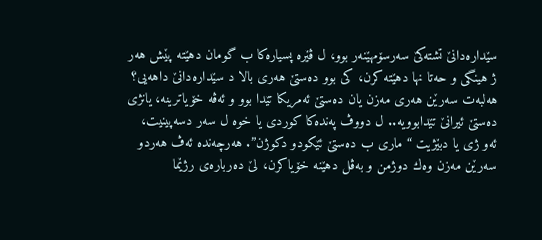سێداره‌دانێ تشته‌كێ سه‌رسۆمهێنه‌ر بوو، ل ڤێره‌ پسیاره‌كا ب گومان دهێته‌ پێش هه‌ر ژ هینگى و حه‌تا نها دهێته‌ كرن، كى بوو ده‌ستێ هه‌رى بالا د سێداره‌دانێ داهه‌یی؟ هه‌لبه‌ت سه‌رێن هه‌رى مه‌زن یان ده‌ستێ ئه‌مریكا تێدا بوو و ئه‌ڤه‌ خۆیاترینه‌، یانژى ده‌ستێ ئیرانێ تێدابوویه‌.. ل دووڤ په‌نده‌كا كوردى یا خوه‌ ل سه‌ر دسه‌پینیت، ئه‌و ژى یا دبێژیت “مارى ب ده‌ستێ ئێكودو دكوژن”. هه‌رچه‌نده‌ ئه‌ڤ هه‌ردو سه‌رێن مه‌زن وه‌ك دوژمن و به‌ڤل دهێنه‌ خۆیاكرن، لێ ده‌رباره‌ى رژێما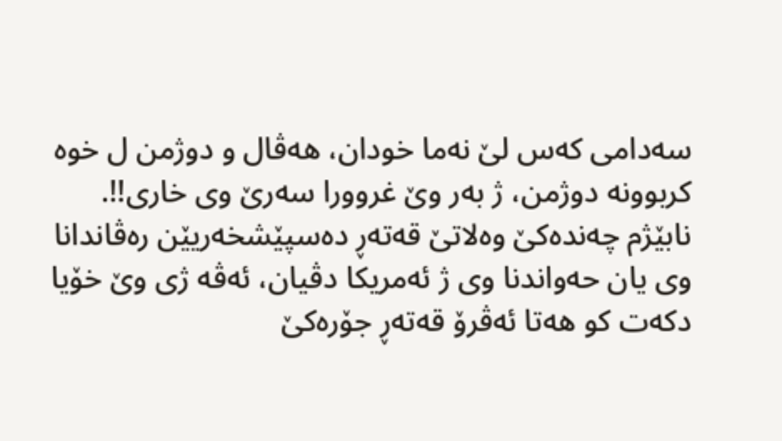سه‌دامى كه‌س لێ نه‌ما خودان، هه‌ڤال و دوژمن ل خوه‌ كربوونه‌ دوژمن، ژ به‌ر وێ غروورا سه‌رێ وى خارى!!. نابێژم چه‌نده‌كێ وه‌لاتێ قه‌ته‌ڕ ده‌سپێشخه‌ریێن ره‌ڤاندانا وى یان حه‌واندنا وى ژ ئه‌مریكا دڤیان، ئه‌ڤه‌ ژى وێ خۆیا دكه‌ت كو هه‌تا ئه‌ڤرۆ قه‌ته‌ڕ جۆره‌كێ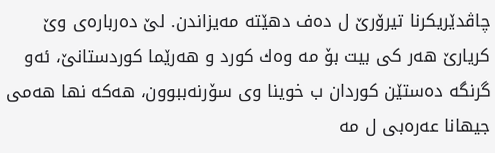چاڤدێریكرنا تیرۆرێ ل ده‌ف دهێته‌ مه‌یزاندن. لێ ده‌رباره‌ى وێ كریارێ هه‌ر كى بیت بۆ مه‌ وه‌ك كورد و هه‌رێما كوردستانێ، ئه‌و گرنگه‌ ده‌ستێن كوردان ب خوینا وى سۆرنه‌ببوون، هه‌كه‌ نها هه‌مى جیهانا عه‌ره‌بى ل مه‌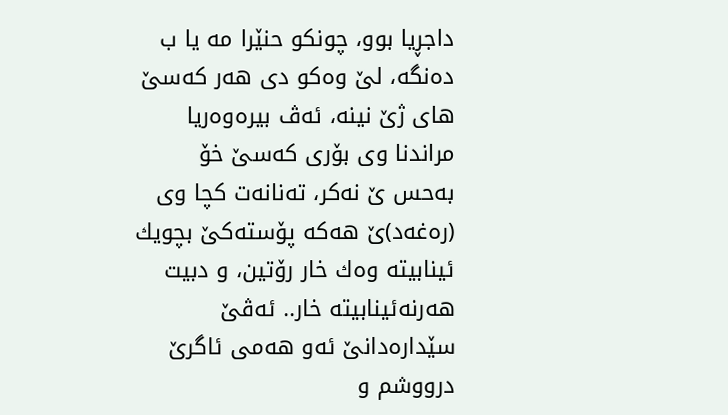داجڕیا بوو، چونكو حنێرا مه‌ یا ب ده‌نگه‌، لێ وه‌كو دى هه‌ر كه‌سێ هاى ژێ نینه‌، ئه‌ڤ بیره‌وه‌ریا مراندنا وى بۆرى كه‌سێ خۆ به‌حس ێ نه‌كر، ته‌نانه‌ت كچا وى (ره‌غه‌د)ێ هه‌كه‌ پۆسته‌كێ بچویك ئینابیته‌ وه‌ك خار رۆتین، و دبیت هه‌رنه‌ئینابیته‌ خار.. ئه‌ڤێ سێداره‌دانێ ئه‌و هه‌مى ئاگرێ درووشم و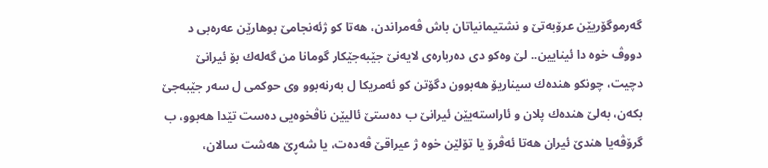گه‌رموگۆریێن عرۆبه‌تێ و نشتیمانیاتان باش ڤه‌مراندن، هه‌تا كو ژئه‌نجامێ بوهارێن عه‌ره‌بى د دووڤ خوه‌ دا ئینایین.. لێ وه‌كو دى ده‌رباره‌ى لایه‌نێ جێبه‌جێكار گومانا من گه‌له‌ك بۆ ئیرانێ دچیت، چونكو هنده‌ك سیناریۆ هه‌بوون دگۆتن كو ئه‌مریكا ل به‌رنه‌بوو وى حوكمى ل سه‌ر جێبه‌جێ بكه‌ن، به‌لێ هنده‌ك پلان و ئاراسته‌یێن ئیرانێ ب ده‌ستێ ئالیێن ناڤخوه‌یى ده‌ست تێدا هه‌بوو، ب گرۆڤه‌یا هندێ ئیران هه‌تا ئه‌ڤرۆ یا تۆلێن خوه‌ ژ عیراقێ ڤه‌ده‌ت، یا شه‌ڕێ هه‌شت سالان،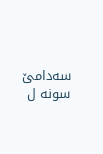سه‌دامێ سونه‌ ل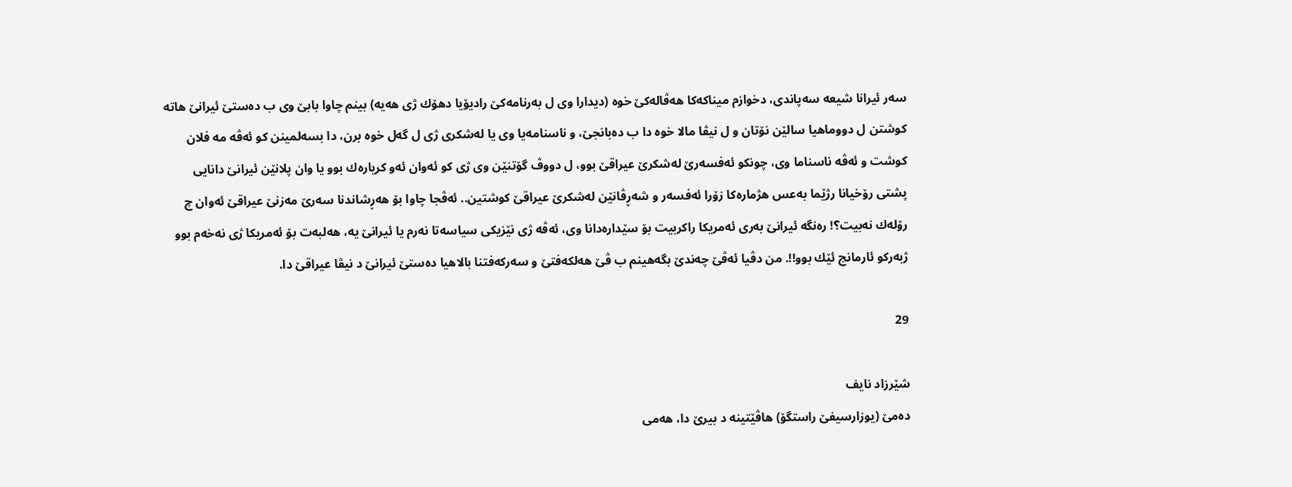سه‌ر ئیرانا شیعه‌ سه‌پاندى، دخوازم میناكه‌كا هه‌ڤاله‌كێ خوه‌ (دیدارا وى ل به‌رنامه‌كێ رادیۆیا دهۆك ژى هه‌یه‌) بینم چاوا بابێ وى ب ده‌ستێ ئیرانێ هاته‌ كوشتن ل دووماهیا سالێن نۆتان و ل نیڤا مالا خوه‌ دا ب ده‌بانجێ، و ناسنامه‌یا وى یا له‌شكرى ژى ل گه‌ل خوه‌ برن، دا بسه‌لمینن كو ئه‌ڤه‌ مه‌ فلان كوشت و ئه‌ڤه‌ ناسناما وى، چونكو ئه‌فسه‌رێ له‌شكرێ عیراقێ بوو، ل دووڤ گۆتنێن وى ژى كو ئه‌وان ئه‌و كریاره‌ك بوو یا وان پلانێن ئیرانێ دانایى پشتى رۆخیانا رژێما به‌عس هژماره‌كا زۆرا ئه‌فسه‌ر و شه‌ڕڤانێن له‌شكرێ عیراقێ كوشتین.. ئه‌ڤجا چاوا بۆ هه‌ڕشاندنا سه‌رێ مه‌زنێ عیراقێ ئه‌وان چ رۆله‌ك نه‌بیت؟! ره‌نگه‌ ئیرانێ به‌رى ئه‌مریكا راكربیت بۆ سێداره‌دانا وى، ئه‌ڤه‌ ژى نێزیكى سیاسه‌تا نه‌رم یا ئیرانێ یه‌، هه‌لبه‌ت بۆ ئه‌مریكا ژى نه‌خه‌م بوو ژبه‌ركو ئارمانج ئێك بوو!!. من دڤیا ئه‌ڤێ چه‌ندێ بگه‌هینم ب ڤێ هه‌لكه‌فتێ و سه‌ركه‌فتنا بالاهیا ده‌ستێ ئیرانێ د نیڤا عیراقێ دا.

29

شێرزاد نایف
ده‌مێ (یوزارسیفێ راستگۆ) هاڤێتینه‌ د بیرێ دا، هه‌مى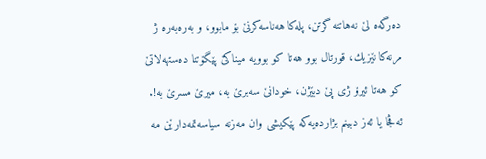ده‌رگه‌ه لێ نه‌هاتنه‌ گرتن، پله‌كا هه‌ناسه‌كرنێ بۆ مابوو، و به‌ره‌به‌ره‌ ژ مرنه‌كا نێزیك، قورتال بوو هه‌تا كو بوویه‌ میناكێ پێگۆتنا ده‌ستهه‌لاتێ كو هه‌تا ئیرۆ ژى پێ دبێژن، خودانێ سه‌برێ به‌، میرێ مسرێ به‌!. ئه‌ڤجا یا ئه‌ز دبینم بژارده‌یه‌كه‌ پێكیشى وان مه‌زنه‌ سیاسه‌تمه‌دارێن مه‌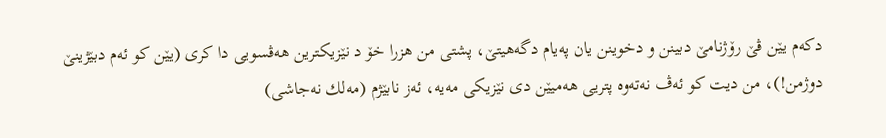دكه‌م یێن ڤێ رۆژنامێ دبینن و دخوینن یان په‌یام دگه‌هیتێ، پشتى من هزرا خۆ د نێزیكترین هه‌ڤسویى دا كری (یێن كو ئه‌م دبێژینێ دوژمن!)، من دیت كو ئه‌ڤ نه‌ته‌وه‌ پتریى هه‌میێن دى نێزیكى مه‌یه‌، ئه‌ز نابێژم (مه‌لك نه‌جاشی)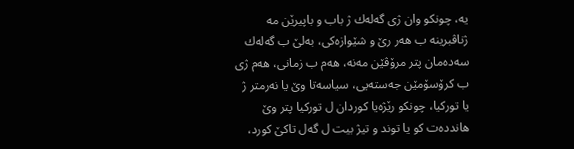یه‌، چونكو وان ژى گه‌له‌ك ژ باب و باپیرێن مه‌ ژناڤبرینه‌ ب هه‌ر رێ و شێوازه‌كى، به‌لێ ب گه‌له‌ك سه‌ده‌مان پتر مرۆڤێن مه‌نه‌، هه‌م ب زمانى، هه‌م ژى ب كرۆسۆمێن جه‌سته‌یى، سیاسه‌تا وێ یا نه‌رمتر ژ یا توركیا، چونكو رێژه‌یا كوردان ل توركیا پتر وێ هاندده‌ت كو یا توند و تیژ بیت ل گه‌ل تاكێ كورد،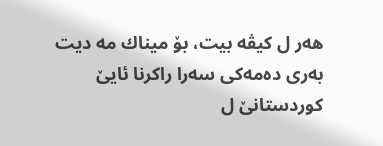هه‌ر ل كیڤه‌ بیت، بۆ میناك مه‌ دیت به‌رى ده‌مه‌كى سه‌را راكرنا ئایێ كوردستانێ ل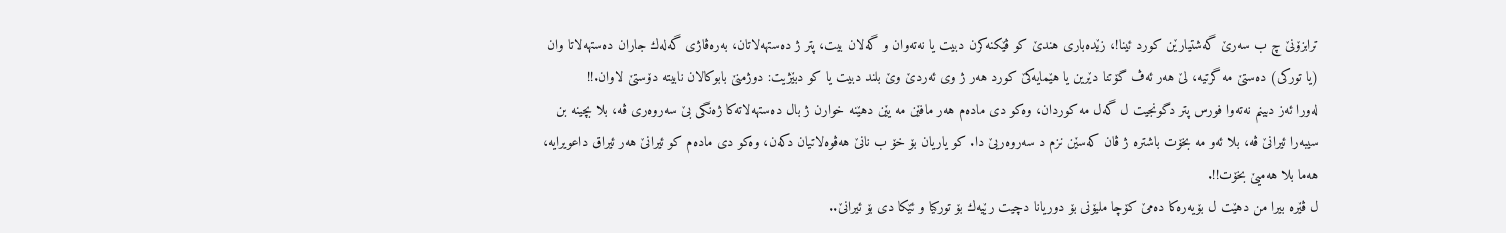ترابزۆنێ چ ب سه‌رێ گه‌شتیارێن كورد ئینا!، زێده‌بارى هندێ كو ڤێكنه‌كرن دبیت یا نه‌ته‌وان و گه‌لان بیت، پتر ژ ده‌ستهه‌لاتان، به‌ره‌ڤاژى گه‌له‌ك جاران ده‌ستهه‌لاتا وان (یا توركى) ده‌ستێ مه‌ گرتیه‌، لێ هه‌ر ئه‌ڤ گۆتنا دێرین یا هێمایه‌كێ كورد هه‌ر ژ وى ئه‌ردێ وێ بلند دبیت یا كو دبێژیت: دوژمنێ بابوكالان نابیته‌ دۆستێ لاوان.!!
له‌ورا ئه‌ز دبینم نه‌ته‌وا فورس پتر دگونجیت ل گه‌ل مه‌ كوردان، وه‌كو دى ماده‌م هه‌ر مافێن مه‌ یێن دهێنه‌ خوارن ژ بال ده‌ستهه‌لاته‌كا ژه‌نگى بێ سه‌روه‌ری ڤه‌، بلا بچینه‌ بن سیبه‌را ئیرانێ ڤه‌، بلا ئه‌و مه‌ بخۆت باشتره‌ ژ ڤان كه‌سێن نزم د سه‌روه‌ریێ دا. كو یاریان بۆ خۆ ب نانێ هه‌ڤوه‌لاتیان دكه‌ن، وه‌كو دى ماده‌م كو ئیرانێ هه‌ر ئیراق داعویرایه‌، هه‌ما بلا هه‌میێ بخۆت!!.
ل ڤێره‌ بیرا من دهێت ل بۆیه‌ره‌كا ده‌مێ كۆچا ملیۆنى بۆ دوریانا دچیت رێیه‌ك بۆ توركیا و ئێكا دى بۆ ئیرانێ..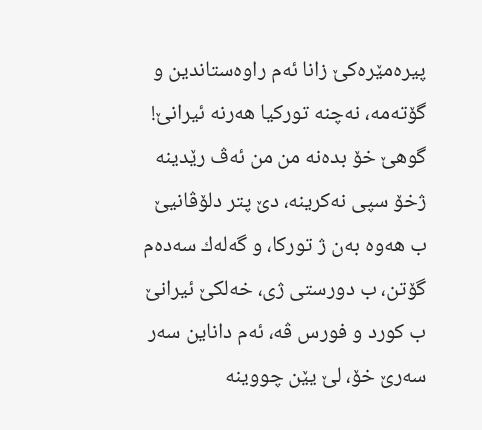پیره‌مێره‌كێ زانا ئه‌م راوه‌ستاندین و گۆته‌مه‌، نه‌چنه‌ توركیا هه‌رنه‌ ئیرانێ! گوهێ خۆ بده‌نه‌ من من ئه‌ڤ رێدینه‌ ژخۆ سپى نه‌كرینه‌، دێ پتر دلۆڤانیێ ب هه‌وه‌ به‌ن ژ توركا، و گه‌له‌ك سه‌ده‌م گۆتن، ب دورستى ژى، خه‌لكێ ئیرانێ ب كورد و فورس ڤه‌، ئه‌م داناین سه‌ر سه‌رێ خۆ، لێ یێن چووینه‌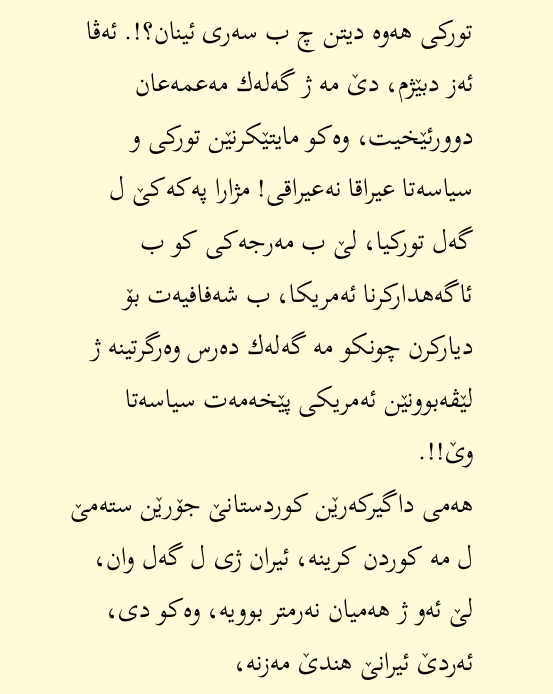توركى هه‌وه‌ دیتن چ ب سه‌رى ئینان؟!. ئه‌ڤا ئه‌ز دبێژم، دێ مه‌ ژ گه‌له‌ك مه‌عمه‌عان دوورئێخیت، وه‌كو مایتێكرنێن توركى و سیاسه‌تا عیراقا نه‌عیراقی! مژارا په‌كه‌كێ ل گه‌ل توركیا، لێ ب مه‌رجه‌كى كو ب ئاگه‌هداركرنا ئه‌مریكا، ب شه‌فافیه‌ت بۆ دیاركرن چونكو مه‌ گه‌له‌ك ده‌رس وه‌رگرتینه‌ ژ لێڤه‌بوونێن ئه‌مریكى پێخه‌مه‌ت سیاسه‌تا وێ!!.
هه‌مى داگیركه‌رێن كوردستانێ جۆرێن سته‌مێ ل مه‌ كوردن كرینه‌، ئیران ژى ل گه‌ل وان، لێ ئه‌و ژ هه‌میان نه‌رمتر بوویه‌، وه‌كو دى، ئه‌ردێ ئیرانێ هندێ مه‌زنه‌،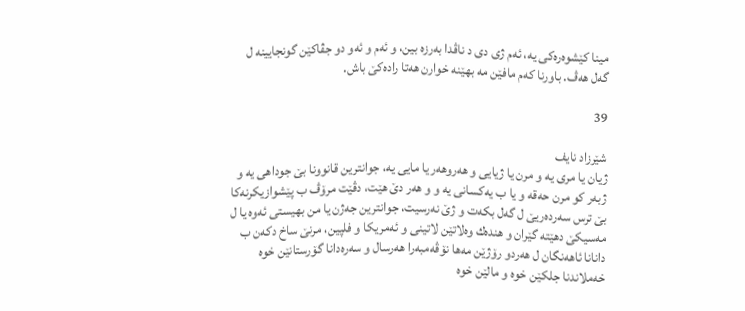مینا كێشوه‌ره‌كى یه‌، ئه‌م ژى دى د ناڤدا به‌رزه‌ بین، و ئه‌م و ئه‌و دو جڤاكێن گونجایینه‌ ل گه‌ل هه‌ڤ. باورنا كه‌م مافێن مه‌ بهێنه‌ خوارن هه‌تا راده‌كێ باش.

39

شێرزاد نایف
ژیان یا مری یه‌ و مرن یا ژیایی و هه‌روهه‌ر یا مایی یه‌، جوانترین قانوونا بێ جوداهی یه‌ و ژبه‌ر كو مرن حه‌قه‌ و یا ب یه‌كسانی یه‌ و و هه‌ر دێ هێت، دڤێت مرۆڤ ب پێشوازیكرنه‌كا بێ ترس سه‌رده‌ریێ ل گه‌ل بكه‌ت و ژێ نه‌رسیت، جوانترین جه‌ژن یا من بهیستی ئه‌وه‌ یا ل مه‌سیكێ دهێته‌ گێران و هنده‌ك وه‌لاتێن لاتینی و ئه‌مریكا و فلپین، مرنێ ساخ دكه‌ن ب دانانا ئاهه‌نگان ل هه‌ردو رۆژێن مه‌ها نۆڤه‌مبه‌را هه‌رسال و سه‌ره‌دانا گۆرستانێن خوه‌ خه‌ملاندنا جلكێن خوه‌ و مالێن خوه‌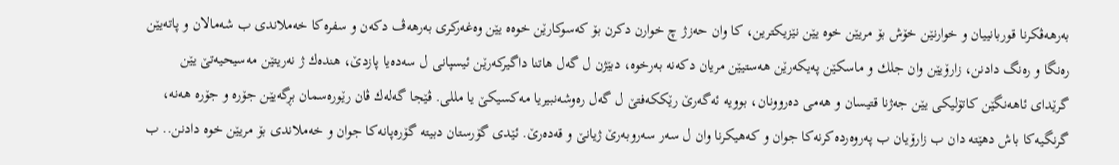به‌رهه‌ڤكرنا قوربانییان و خوارنێن خۆش بۆ مریێن خوه‌ یێن نێزیكترین، كا وان حه‌زژ چ خوارن دكرن بۆ كه‌سوكارێن خوه‌ه‌ یێن وه‌غه‌ركری به‌رهه‌ڤ دكه‌ن و سفره‌كا خه‌ملاندی ب شه‌مالان و پاته‌یێن ره‌نگا و ره‌نگ دادنن، زارۆیێن وان جلك و ماسكێن په‌یكه‌رێن هه‌ستیێن مریان دكه‌نه‌ به‌رخوه‌، دبێژن ل گه‌ل هاتنا داگیركه‌رێن ئیسپانی ل سه‌ده‌یا پازدێ، هنده‌ك ژ نه‌ریتێن مه‌سیحیه‌تێ یێن گرێدای ئاهه‌نگێن كاتۆلیكی یێن جه‌ژنا قتیسان و هه‌می ده‌روونان، بوویه‌ ئه‌گه‌رێ رێككه‌فتێ ل گه‌ل ره‌وشه‌نبیریا مه‌كسیكێ یا مللی. ڤێجا گه‌له‌ك ڤان رێوره‌سمان بڕگه‌یێن جۆره‌ و جۆره‌ هه‌نه‌، گرنگیه‌كا باش دهێته‌ دان ب زارۆیان ب په‌روه‌رده‌كرنه‌كا جوان و كه‌هیكرنا وان ل سه‌ر سه‌روبه‌رێ ژیانێ و قه‌ده‌رێ. ئێدی گۆرستان دبیته‌ گۆره‌پانه‌كا جوان و خه‌ملاندی بۆ مریێن خوه‌ دادنن.. ب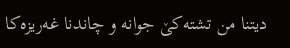دیتنا من تشته‌كێ جوانه‌ و چاندنا غه‌ریزه‌كا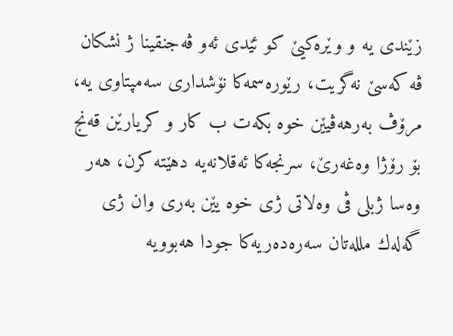زێندی یه‌ و وێره‌كیێ كو ئێدی ئه‌و ڤه‌جنقینا ژ نشكان ڤه‌ كه‌سێ نه‌گریت، رێوره‌سمه‌كا نۆشداری سه‌مپتاوی یه‌، مرۆڤ به‌رهه‌ڤیێن خوه‌ بكه‌ت ب كار و كریارێن قه‌نج بۆ رۆژا وه‌غه‌رێ، سرنجه‌كا ئه‌قلانه‌یه‌ دهێته‌ كرن، هه‌ر وه‌سا ژبلی ڤی وه‌لاتی ژی خوه‌ یێن به‌ری وان ژی گه‌له‌ك ملله‌تان سه‌ره‌ده‌ریه‌كا جودا هه‌بوویه‌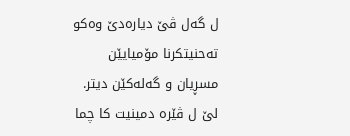ل گه‌ل ڤێ دیاره‌دێ وه‌كو ته‌حنیتكرنا مۆمیایێن مسڕیان و گه‌له‌كێن دیتر. لێ ل ڤێره‌ دمینیت كا چما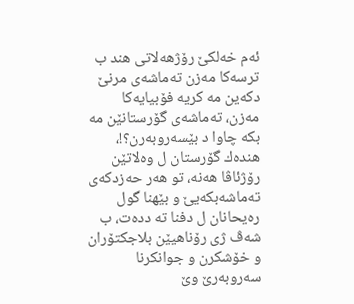ئه‌م خه‌لكێ رۆژهه‌لاتی هند ب ترسه‌كا مه‌زن ته‌ماشه‌ی مرنێ دكه‌ین مه‌ كریه‌ فۆبیایه‌كا مه‌زن، ته‌ماشه‌ی گۆرستانێن مه‌ بكه‌ چاوا د بێسه‌روبه‌رن؟!، هنده‌ك گۆرستان ل وه‌لاتێن رۆژئاڤا هه‌نه‌، تو هه‌ر حه‌زدكه‌ی ته‌ماشه‌بكه‌یێ و بێهنا گول ره‌یحانان ل دفنا ته‌ دده‌ت، ب شه‌ڤ ژی رۆناهیێن بلاجكتۆران و خۆشكرن و جوانكرنا سه‌روبه‌رێ وێ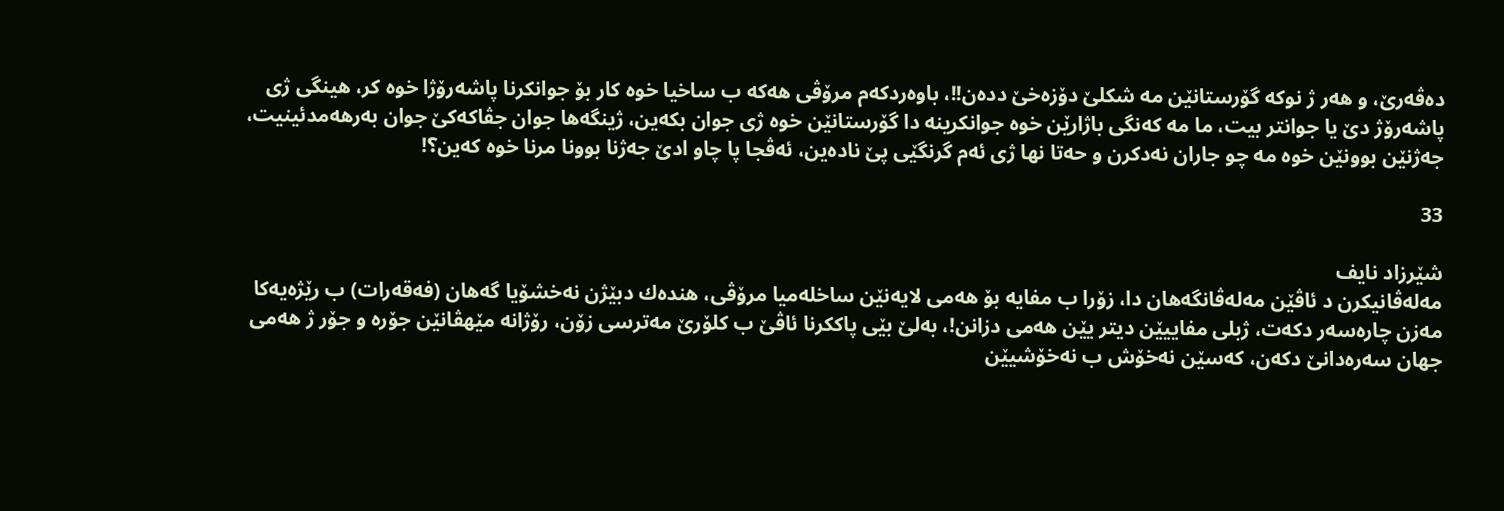ده‌ڤه‌رێ، و هه‌ر ژ نوكه‌ گۆرستانێن مه‌ شكلێ دۆزه‌خێ دده‌ن!!، باوه‌ردكه‌م مرۆڤی هه‌كه‌ ب ساخیا خوه‌ كار بۆ جوانكرنا پاشه‌رۆژا خوه‌ كر، هینگی ژی پاشه‌رۆژ دێ یا جوانتر بیت، ما مه‌ كه‌نگی باژارێن خوه‌ جوانكرینه‌ دا گۆرستانێن خوه‌ ژی جوان بكه‌ین، ژینگه‌ها جوان جڤاكه‌كێ جوان به‌رهه‌مدئینیت، جه‌ژنێن بوونێن خوه‌ مه‌ چو جاران نه‌دكرن و حه‌تا نها ژی ئه‌م گرنگێی پێ ناده‌ین، ئه‌ڤجا پا چاو ادێ جه‌ژنا بوونا مرنا خوه‌ كه‌ین؟!

33

شێرزاد نایف
مه‌له‌ڤانیكرن د ئاڤێن مه‌له‌ڤانگه‌هان دا، زۆرا ب مفایه‌ بۆ هه‌مى لایه‌نێن ساخله‌میا مرۆڤى، هنده‌ك دبێژن نه‌خشۆیا گه‌هان (فه‌قه‌رات) ب رێژه‌یه‌كا مه‌زن چاره‌سه‌ر دكه‌ت، ژبلى مفاییێن دیتر یێن هه‌مى دزانن!، به‌لێ بێى پاككرنا ئاڤێ ب كلۆرێ مه‌ترسى زۆن، رۆژانه‌ مێهڤانێن جۆره‌ و جۆر ژ هه‌مى جهان سه‌ره‌دانێ دكه‌ن، كه‌سێن نه‌خۆش ب نه‌خۆشیێن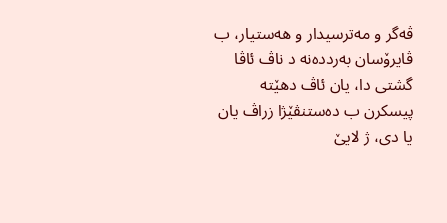ڤه‌گر و مه‌ترسیدار و هه‌ستیار، ب ڤایرۆسان به‌ردده‌نه‌ د ناڤ ئاڤا گشتى دا، یان ئاڤ دهێته‌ پیسكرن ب ده‌ستنڤێژا زراڤ یان یا دى، ژ لایێ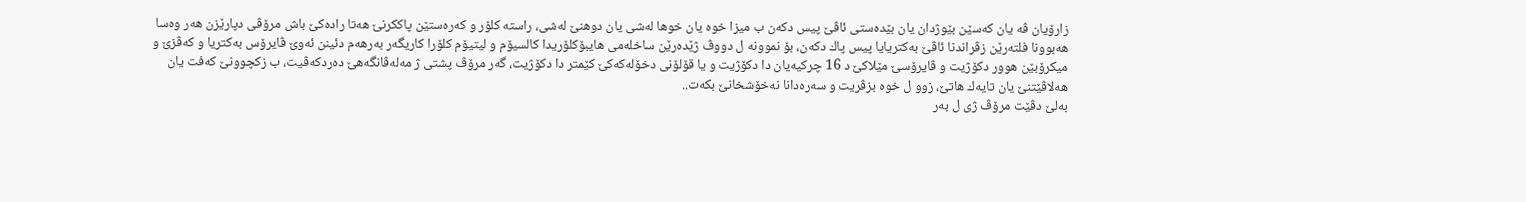زارۆیان ڤه‌ یان كه‌سێن بێوژدان یان بێده‌ستى ئاڤێ پیس دكه‌ن ب میزا خوه‌ یان خوها له‌شى یان دوهنێ له‌شى، راسته‌ كلۆر و كه‌ره‌ستێن پاككرنێ هه‌تا راده‌كێ باش مرۆڤى دپارێزن هه‌ر وه‌سا هه‌بوونا فلته‌رێن زڤراندنا ئاڤێ به‌كتریایا پیس پاك دكه‌ن، بۆ نموونه‌ ل دووڤ ژێده‌رێن ساخله‌مى هایبۆكلۆریدا كالسیۆم و لیتیۆم كلۆرا كاریگه‌ر به‌رهه‌م دئینن ئه‌وێ ڤایرۆس به‌كتریا و كه‌ڤزێ و میكرۆبێن هوور دكۆژیت و ڤایرۆسێ مێلاكێ د 16 چركیه‌یان دا دكۆژیت و یا قۆلۆنى دخۆله‌كه‌كێ كێمتر دا دكۆژیت، گه‌ر مرۆڤ پشتى ژ مه‌له‌ڤانگه‌هێ ده‌ردكه‌ڤیت، ب زكچوونێ كه‌فت یان هه‌لاڤێتنێ یان تایه‌ك هاتێ، زوو ل خوه‌ بزڤریت و سه‌ره‌دانا نه‌خۆشخانێ بكه‌ت..
به‌لێ دڤێت مرۆڤ ژى ل به‌ر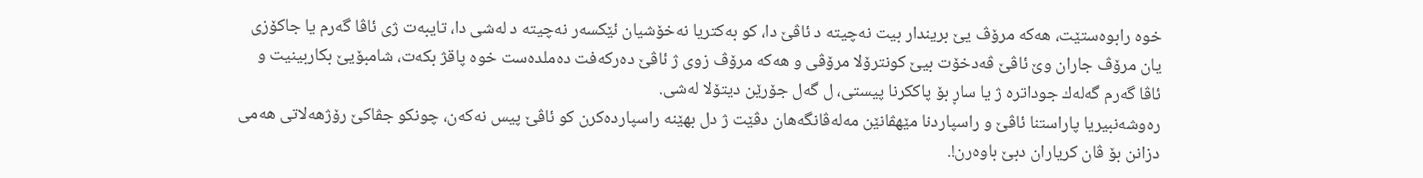خوه‌ رابوه‌ستێت، هه‌كه‌ مرۆڤ یێ بریندار بیت نه‌چیته‌ د ئاڤێ دا، كو به‌كتریا نه‌خۆشیان ئێكسه‌ر نه‌چیته‌ د له‌شى دا، تایبه‌ت ژى ئاڤا گه‌رم یا جاكۆزى یان مرۆڤ جاران وێ ئاڤێ ڤه‌دخۆت بیێ كونترۆلا مرۆڤى و هه‌كه‌ مرۆڤ زوى ژ ئاڤێ ده‌ركه‌فت ده‌ملده‌ست خوه‌ پاقژ بكه‌ت، شامبۆیێ بكاربینیت و ئاڤا گه‌رم گه‌له‌ك جوداتره‌ ژ یا ساڕ بۆ پاككرنا پیستى، ل گه‌ل جۆرێن دیتۆلا له‌شى.
ره‌وشه‌نبیریا پاراستنا ئاڤێ و راسپاردنا مێهڤانێن مه‌له‌ڤانگه‌هان دڤێت ژ دل بهێنه‌ راسپارده‌كرن كو ئاڤێ پیس نه‌كه‌ن، چونكو جڤاكێ رۆژهه‌لاتى هه‌مى دزانن بۆ ڤان كریاران دبێ باوه‌رن!.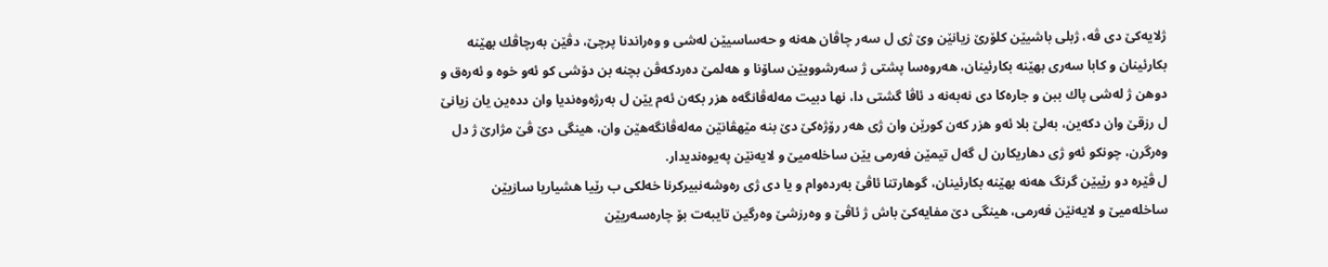ژلایه‌كێ دى ڤه‌، ژبلى باشیێن كلۆرێ زیانێن وێ ژى ل سه‌ر چاڤان هه‌نه‌ و حه‌ساسیێن له‌شى و وه‌راندنا پرچێ، دڤێن به‌رچاڤك بهێنه‌ بكارئینان و كابا سه‌رى بهێنه‌ بكارئینان، هه‌روه‌سا پشتى ژ سه‌رشوویێن ساۆنا و هه‌لمێ ده‌ردكه‌ڤن بچنه‌ بن دۆشى كو ئه‌و خوه و ئه‌ره‌ق و دوهن ژ له‌شى پاك ببن و جاره‌كا دى نه‌به‌نه‌ د ئاڤا گشتى دا، نها دبیت مه‌له‌ڤانگه‌ه هزر بكه‌ن ئه‌م یێن ل به‌رژه‌وه‌ندیا وان دده‌ین یان زیانێ ل رزقێ وان دكه‌ین، به‌لێ بلا ئه‌و هزر كه‌ن كورێن وان ژى هه‌ر رۆژه‌كێ دێ بنه‌ مێهڤانێن مه‌له‌ڤانگه‌هێن وان، هینگى دێ ڤێ مژارێ ژ دل وه‌رگرن، چونكو ئه‌و ژى دهاریكارن ل گه‌ل تیمێن فه‌رمى یێن ساخله‌میێ و لایه‌نێن په‌یوه‌ندیدار.
ل ڤێره‌ دو رێیێن گرنگ هه‌نه‌ بهێنه‌ بكارئینان، گوهارتنا ئاڤێ به‌رده‌وام و یا دى ژى ره‌وشه‌نبیركرنا خه‌لكى ب رێیا هشیاریا سازیێن ساخله‌میێ و لایه‌نێن فه‌رمى، هینگى دێ مفایه‌كێ باش ژ ئاڤێ و وه‌رزشێ وه‌رگین تایبه‌ت بۆ چاره‌سه‌ریێن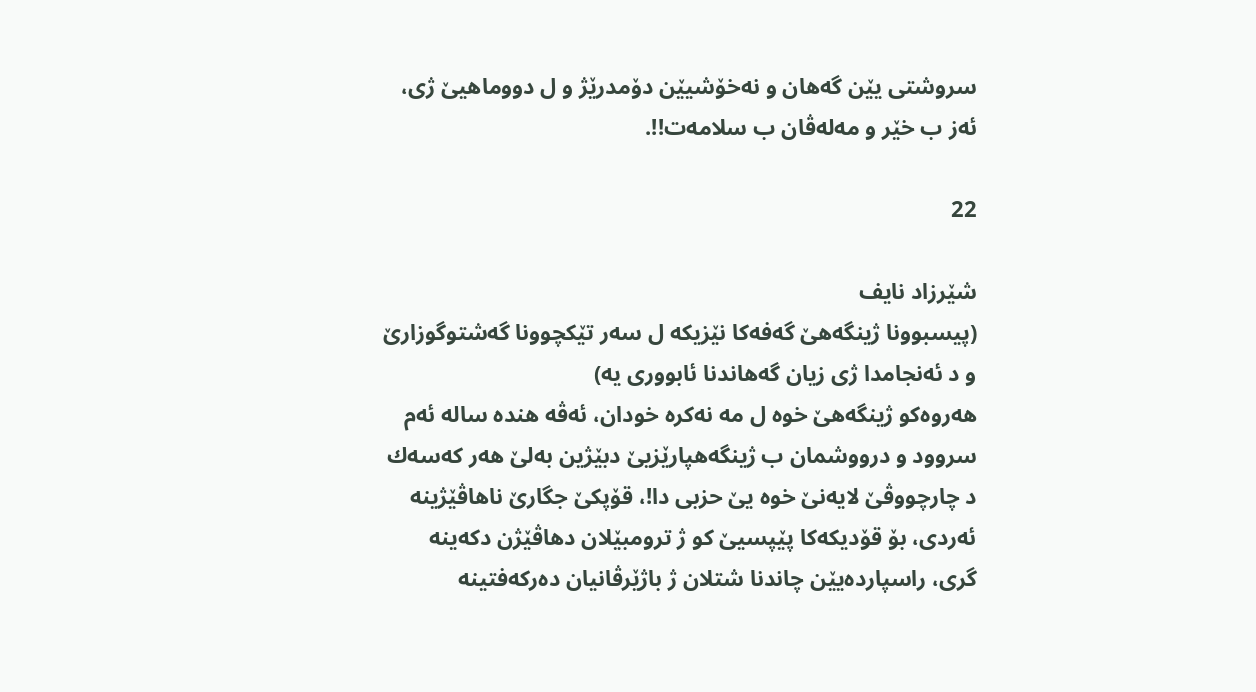سروشتى یێن گه‌هان و نه‌خۆشیێن دۆمدرێژ و ل دووماهیێ ژى، ئه‌ز ب خێر و مه‌له‌ڤان ب سلامه‌ت!!.

22

شێرزاد نایف
(پیسبوونا ژینگه‌هێ گه‌فه‌كا نێزیكه‌ ل سه‌ر تێكچوونا گه‌شتوگوزارێ و د ئه‌نجامدا ژى زیان گه‌هاندنا ئابوورى یه‌)
هه‌روه‌كو ژینگه‌هێ خوه‌ ل مه‌ نه‌كره‌ خودان، ئه‌ڤه‌ هنده‌ ساله‌ ئه‌م سروود و درووشمان ب ژینگه‌هپارێزیێ دبێژین به‌لێ هه‌ر كه‌سه‌ك د چارچووڤێ لایه‌نێ خوه‌ یێ حزبى دا!، قۆپكێ جگارێ ناهاڤێژینه‌ ئه‌ردى، بۆ قۆدیكه‌كا پێپسیێ كو ژ ترومبێلان دهاڤێژن دكه‌ینه‌ گرى، راسپارده‌یێن چاندنا شتلان ژ باژێرڤانیان ده‌ركه‌فتینه‌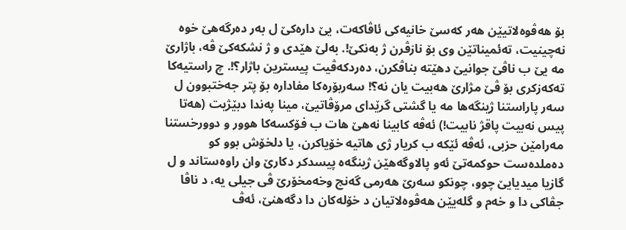بۆ هه‌ڤوه‌لاتیێن هه‌ر كه‌سێ خانیه‌كى ئاڤاكه‌ت، یێ داره‌كێ ل به‌ر ده‌رگه‌هێ خوه‌ نه‌چینیت، ته‌ئمیناتێن وى بۆ نازڤرن ژ به‌نكێ!. به‌لێ هێدى و ژ نشكه‌كێ ڤه‌، باژارێ مه‌ یێ ب ناڤێ جوانیێ دهێته‌ بناڤكرن، ده‌ردكه‌ڤیت پیسترین باژار؟!. چ راستیه‌كا ته‌كه‌زكری بۆ ڤێ مژارێ هه‌بیت یان نه‌؟! سه‌ربۆره‌كا مفاداره‌ بۆ پتر جه‌ختبوون ل سه‌ر پاراستنا ژینگه‌ها مه‌ یا گشتى گرێداى مرۆڤاتیێ، مینا په‌ندا دبێژیت (هه‌تا پیس نه‌بیت پاقژ نابیت!) ئه‌ڤه‌ كابینا نه‌هێ هات ب فۆكسه‌كا هوور و دوورخستنا مه‌رامێن حزبی، ئه‌ڤه‌ ئێكه‌ ب كریار ژى هاتیه‌ خۆیاكرن، یا دلخۆش بوو كو ده‌ملده‌ست حوكمه‌تێ ئه‌و پالاوگه‌هێن ژینگه‌ه پیسدكر دكارێ وان راوه‌ستاند و ل گازیا میدیایێ چوو، چونكو سه‌رێ هه‌رمى گه‌نج وخه‌مخۆرێ ڤى جیلى یه‌، د ناڤا جڤاكى دا و خه‌م و گله‌یێن هه‌ڤوه‌لاتیان د خۆله‌كان دا دگه‌هنێ، ئه‌ڤ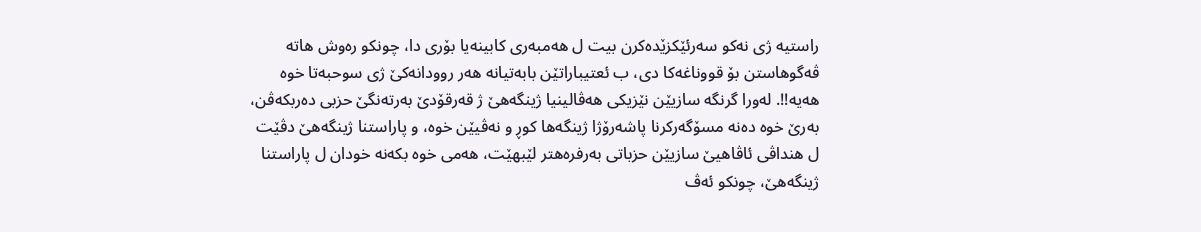راستیه‌ ژى نه‌كو سه‌رئێكزێده‌كرن بیت ل هه‌مبه‌رى كابینه‌یا بۆری دا، چونكو ره‌وش هاته‌ ڤه‌گوهاستن بۆ قووناغه‌كا دى، ب ئعتیباراتێن بابه‌تیانه‌ هه‌ر روودانه‌كێ ژى سوحبه‌تا خوه‌ هه‌یه‌!!. له‌ورا گرنگه‌ سازیێن نێزیكى هه‌ڤالینیا ژینگه‌هێ ژ قه‌رقۆدێ به‌رته‌نگێ حزبى ده‌ربكه‌ڤن، به‌رێ خوه‌ ده‌نه‌ مسۆگه‌ركرنا پاشه‌رۆژا ژینگه‌ها كوڕ و نه‌ڤیێن خوه‌، و پاراستنا ژینگه‌هێ دڤێت ل هنداڤى ئاڤاهیێ سازیێن حزباتى به‌رفره‌هتر لێبهێت، هه‌مى خوه‌ بكه‌نه‌ خودان ل پاراستنا ژینگه‌هێ، چونكو ئه‌ڤ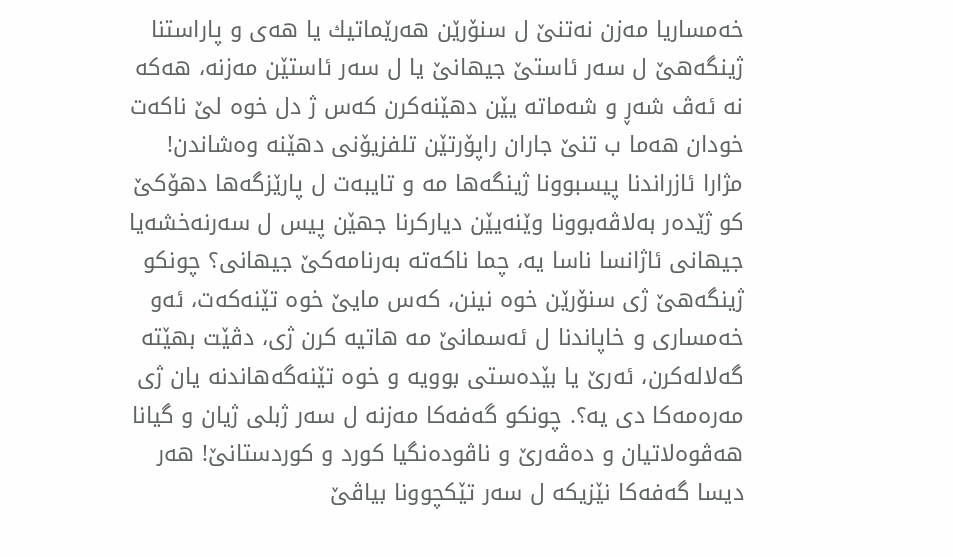خه‌مساریا مه‌زن نه‌تنێ ل سنۆرێن هه‌رێماتیك یا هه‌ی و پاراستنا ژینگه‌هێ ل سه‌ر ئاستێ جیهانێ یا ل سه‌ر ئاستێن مه‌زنه‌، هه‌كه‌ نه‌ ئه‌ڤ شه‌ڕ و شه‌ماته‌ یێن دهێنه‌كرن كه‌س ژ دل خوه‌ لێ ناكه‌ت خودان هه‌ما ب تنێ جاران راپۆرتێن تلفزیۆنى دهێنه‌ وه‌شاندن!
مژارا ئازراندنا پیسبوونا ژینگه‌ها مه‌ و تایبه‌ت ل پارێزگه‌ها دهۆكێ كو ژێده‌ر به‌لاڤه‌بوونا وێنه‌یێن دیاركرنا جهێن پیس ل سه‌رنه‌خشه‌یا جیهانى ئاژانسا ناسا یه‌، چما ناكه‌ته‌ به‌رنامه‌كێ جیهانى؟ چونكو ژینگه‌هێ ژى سنۆرێن خوه‌ نینن، كه‌س مایێ خوه‌ تێنه‌كه‌ت، ئه‌و خه‌مساری و خاپاندنا ل ئه‌سمانێ مه‌ هاتیه‌ كرن ژى، دڤێت بهێته‌ گه‌لاله‌كرن، ئه‌رێ یا بێده‌ستى بوویه‌ و خوه‌ تێنه‌گه‌هاندنه‌ یان ژى مه‌ره‌مه‌كا دى یه‌؟. چونكو گه‌فه‌كا مه‌زنه‌ ل سه‌ر ژبلى ژیان و گیانا هه‌ڤوه‌لاتیان و ده‌ڤه‌رێ و ناڤوده‌نگیا كورد و كوردستانێ! هه‌ر دیسا گه‌فه‌كا نێزیكه‌ ل سه‌ر تێكچوونا بیاڤێ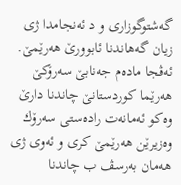گه‌شتوگوزارى و د ئه‌نجامدا ژى زیان گه‌هاندنا ئابوورێ هه‌رێمێ. ئه‌ڤجا ماده‌م جه‌نابێ سه‌رۆكێ هه‌رێما كوردستانێ چاندنا دارێ وه‌كو ئه‌مانه‌ت راده‌ستى سه‌رۆك وه‌زیرێن هه‌رێمێ كری و ئه‌وى ژى هه‌مان به‌رسڤ ب چاندنا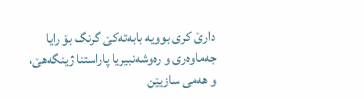دارێ كری بوویه‌ بابه‌ته‌كێ گرنگ بۆ رایا جه‌ماوه‌رى و ره‌وشه‌نبیریا پاراستنا ژینگه‌هێ، و هه‌مى سازیێن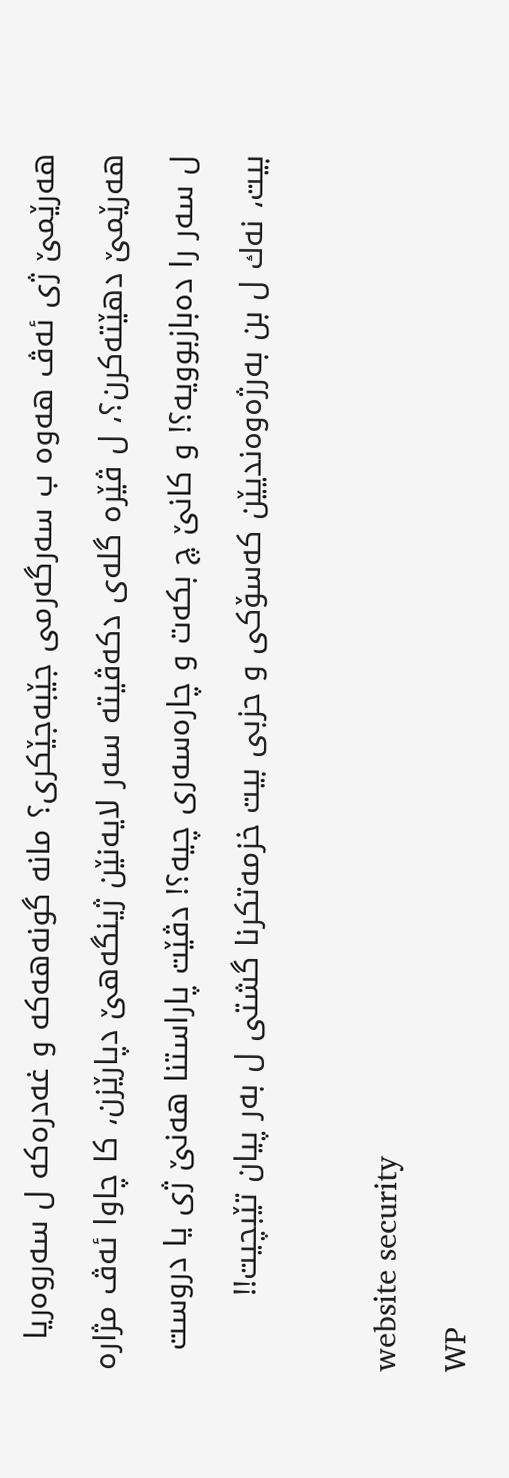هه‌رێمێ ژى ئه‌ڤ هه‌وه‌ ب سه‌رگه‌رمى جێبه‌جێكرى؟ مانه‌ گونه‌هه‌كه‌ و غه‌دره‌كه‌ ل سه‌روه‌ریا هه‌رێمێ دهێته‌كرن؟، ل ڤێره‌ گله‌ی دكه‌ڤیته‌ سه‌ر لایه‌نێن ژینگه‌هێ دپارێزن، كا چاوا ئه‌ڤ مژاره‌ ل سه‌ر را ده‌بازبوویه‌؟! و كانێ چ بكه‌ت و چاره‌سه‌ری چیه‌؟! دڤێت پاراستنا هه‌نێ ژى یا دروست بیت، نه‌ك ل بن به‌رژه‌وه‌ندیێن كه‌سۆكى و حزبی بیت خزمه‌تكرنا گشتى ل به‌ر پیان تێبچیت!!

website security
WP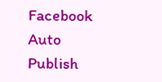Facebook Auto Publish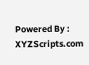Powered By : XYZScripts.com